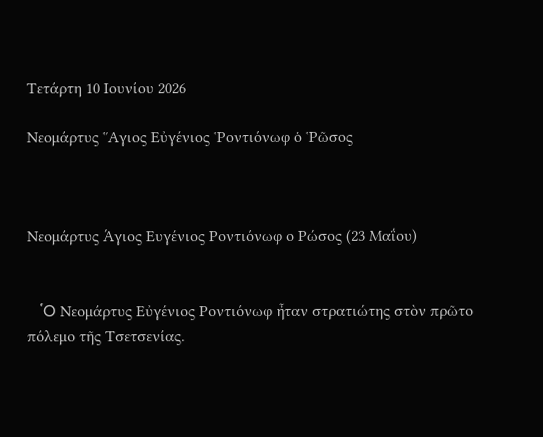Τετάρτη 10 Ιουνίου 2026

Νεομάρτυς ῞Αγιος Εὐγένιος ῾Ροντιόνωφ ὁ ῾Ρῶσος



Νεομάρτυς Άγιος Ευγένιος Ροντιόνωφ ο Ρώσος (23 Μαΐου)


   ῾O Νεομάρτυς Εὐγένιος Ροντιόνωφ ἦταν στρατιώτης στὸν πρῶτο πόλεμο τῆς Τσετσενίας.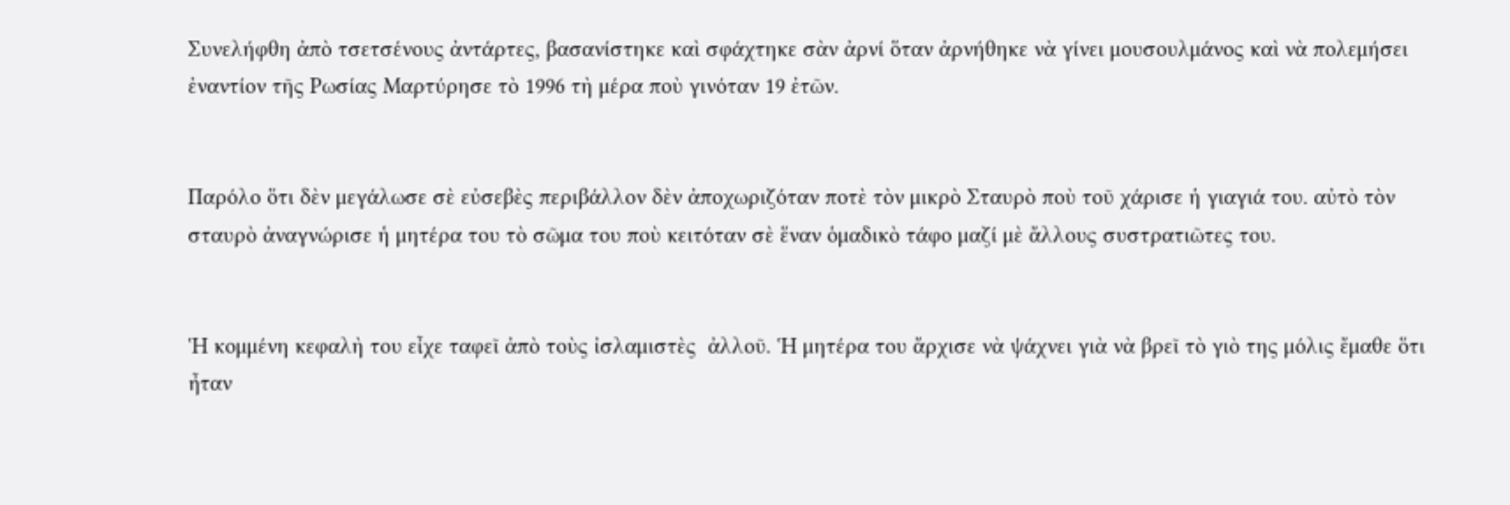Συνελήφθη ἀπὸ τσετσένους ἀντάρτες, βασανίστηκε καὶ σφάχτηκε σὰν ἀρνί ὅταν ἀρνήθηκε νὰ γίνει μουσουλμάνος καὶ νὰ πολεμήσει ἐναντίον τῆς Ρωσίας Μαρτύρησε τὸ 1996 τὴ μέρα ποὺ γινόταν 19 ἐτῶν.


Παρόλο ὅτι δὲν μεγάλωσε σὲ εὐσεβὲς περιβάλλον δὲν ἀποχωριζόταν ποτὲ τὸν μικρὸ Σταυρὸ ποὺ τοῦ χάρισε ἡ γιαγιά του. αὐτὸ τὸν σταυρὸ ἀναγνώρισε ἡ μητέρα του τὸ σῶμα του ποὺ κειτόταν σὲ ἕναν ὁμαδικὸ τάφο μαζί μὲ ἄλλους συστρατιῶτες του.


῾Η κομμένη κεφαλὴ του εἶχε ταφεῖ ἀπὸ τοὺς ἰσλαμιστὲς  ἀλλοῦ. ῾Η μητέρα του ἄρχισε νὰ ψάχνει γιὰ νὰ βρεῖ τὸ γιὸ της μόλις ἔμαθε ὅτι ἦταν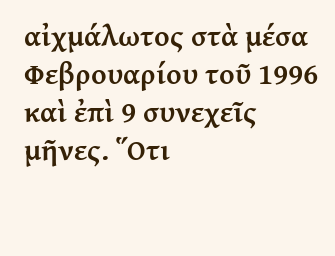αἰχμάλωτος στὰ μέσα Φεβρουαρίου τοῦ 1996 καὶ ἐπὶ 9 συνεχεῖς μῆνες. ῞Οτι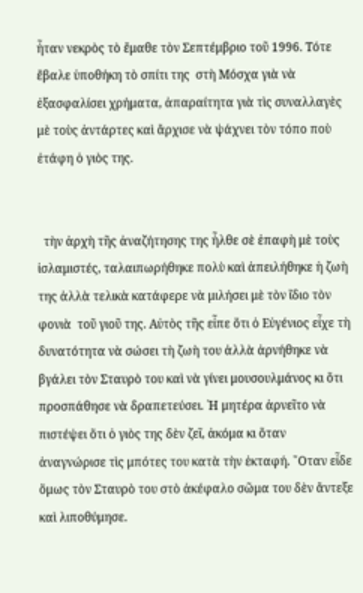ἦταν νεκρὸς τὸ ἔμαθε τὸν Σεπτέμβριο τοῦ 1996. Τότε ἔβαλε ὑποθήκη τὸ σπίτι της  στὴ Μόσχα γιὰ νὰ ἐξασφαλίσει χρήματα, ἀπαραίτητα γιὰ τὶς συναλλαγὲς μὲ τοὺς ἀντάρτες καὶ ἄρχισε νὰ ψάχνει τὸν τόπο ποὺ ἐτάφη ὁ γιὸς της.


  τὴν ἀρχὴ τῆς ἀναζήτησης της ἦλθε σὲ ἐπαφὴ μὲ τοὺς ἰσλαμιστές, ταλαιπωρήθηκε πολὺ καὶ ἀπειλήθηκε ἡ ζωὴ της ἀλλὰ τελικὰ κατάφερε νὰ μιλήσει μὲ τὸν ἴδιο τὸν φονιὰ  τοῦ γιοῦ της. Αὐτὸς τῆς εἶπε ὅτι ὁ Εὐγένιος εἶχε τὴ δυνατότητα νὰ σώσει τὴ ζωὴ του ἀλλὰ ἀρνήθηκε νὰ βγάλει τὸν Σταυρὸ του καὶ νὰ γίνει μουσουλμάνος κι ὅτι  προσπάθησε νὰ δραπετεύσει. ῾Η μητέρα ἀρνεῖτο νὰ πιστέψει ὅτι ὁ γιὸς της δὲν ζεῖ, ἀκόμα κι ὅταν ἀναγνώρισε τὶς μπότες του κατὰ τὴν ἐκταφή. ῞Οταν εἶδε ὅμως τὸν Σταυρὸ του στὸ ἀκέφαλο σῶμα του δὲν ἄντεξε καὶ λιποθύμησε.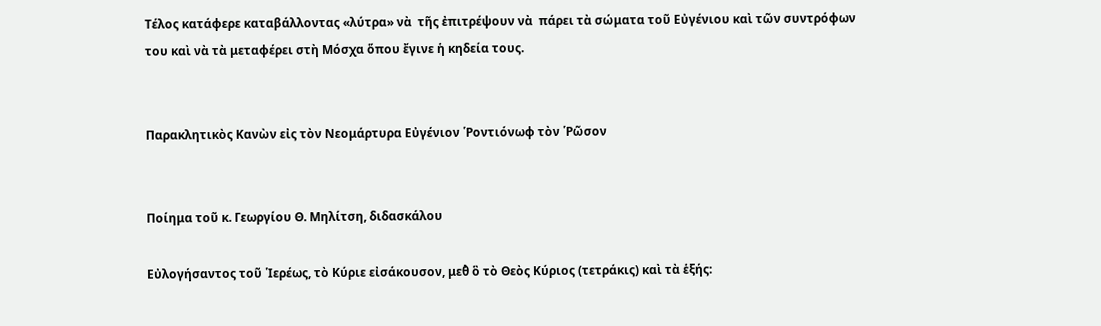Τέλος κατάφερε καταβάλλοντας «λύτρα» νὰ  τῆς ἐπιτρέψουν νὰ  πάρει τὰ σώματα τοῦ Εὐγένιου καὶ τῶν συντρόφων του καὶ νὰ τὰ μεταφέρει στὴ Μόσχα ὅπου ἔγινε ἡ κηδεία τους.


Παρακλητικὸς Κανὼν εἰς τὸν Νεομάρτυρα Εὐγένιον ῾Ροντιόνωφ τὸν ῾Ρῶσον


Ποίημα τοῦ κ. Γεωργίου Θ. Μηλίτση, διδασκάλου

Εὐλογήσαντος τοῦ ῾Ιερέως, τὸ Κύριε εἰσάκουσον, μεθ̉ ὃ τὸ Θεὸς Κύριος (τετράκις) καὶ τὰ ἑξής: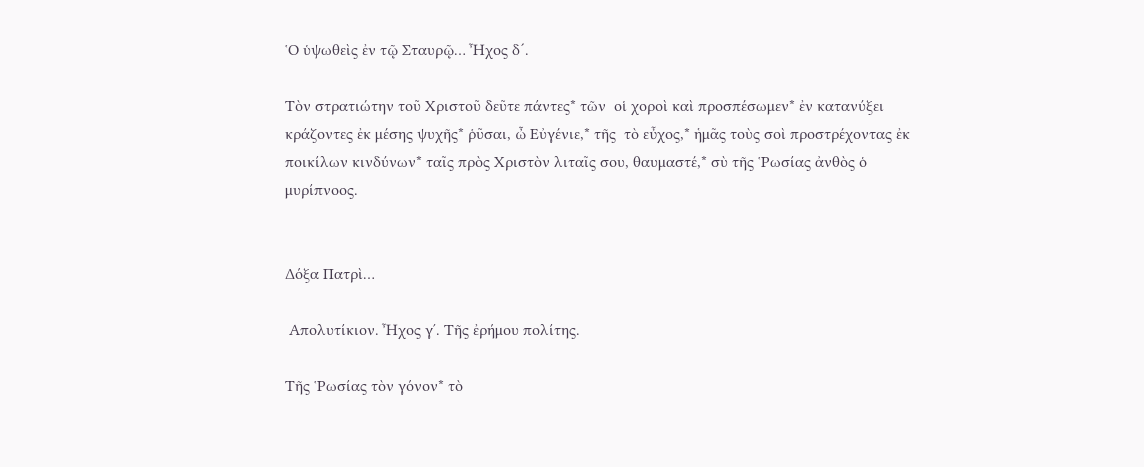῾Ο ὑψωθεὶς ἐν τῷ Σταυρῷ… Ἦχος δ´.

Τὸν στρατιώτην τοῦ Χριστοῦ δεῦτε πάντες* τῶν  οἱ χοροὶ καὶ προσπέσωμεν* ἐν κατανύξει κράζοντες ἐκ μέσης ψυχῆς* ῥῦσαι, ὦ Εὐγένιε,* τῆς  τὸ εὖχος,* ἡμᾶς τοὺς σοὶ προστρέχοντας ἐκ ποικίλων κινδύνων* ταῖς πρὸς Χριστὸν λιταῖς σου, θαυμαστέ,* σὺ τῆς ῾Ρωσίας ἀνθὸς ὁ μυρίπνοος.


Δόξα Πατρὶ…

 Απολυτίκιον. Ἦχος γʹ. Τῆς ἐρήμου πολίτης.

Τῆς ῾Ρωσίας τὸν γόνον* τὸ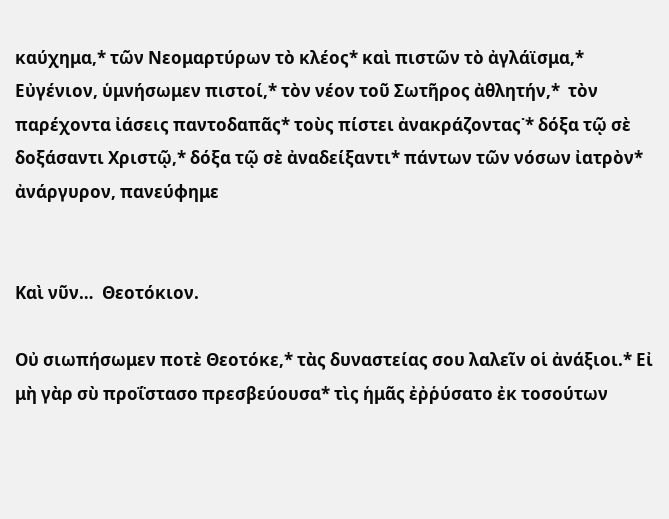καύχημα,* τῶν Νεομαρτύρων τὸ κλέος* καὶ πιστῶν τὸ ἀγλάϊσμα,* Εὐγένιον, ὑμνήσωμεν πιστοί,* τὸν νέον τοῦ Σωτῆρος ἀθλητήν,*  τὸν παρέχοντα ἰάσεις παντοδαπᾶς* τοὺς πίστει ἀνακράζοντας˙* δόξα τῷ σὲ δοξάσαντι Χριστῷ,* δόξα τῷ σὲ ἀναδείξαντι* πάντων τῶν νόσων ἰατρὸν* ἀνάργυρον, πανεύφημε


Καὶ νῦν…  Θεοτόκιον.

Οὐ σιωπήσωμεν ποτὲ Θεοτόκε,* τὰς δυναστείας σου λαλεῖν οἱ ἀνάξιοι.* Εἰ μὴ γὰρ σὺ προΐστασο πρεσβεύουσα* τὶς ἡμᾶς ἐῤῥύσατο ἐκ τοσούτων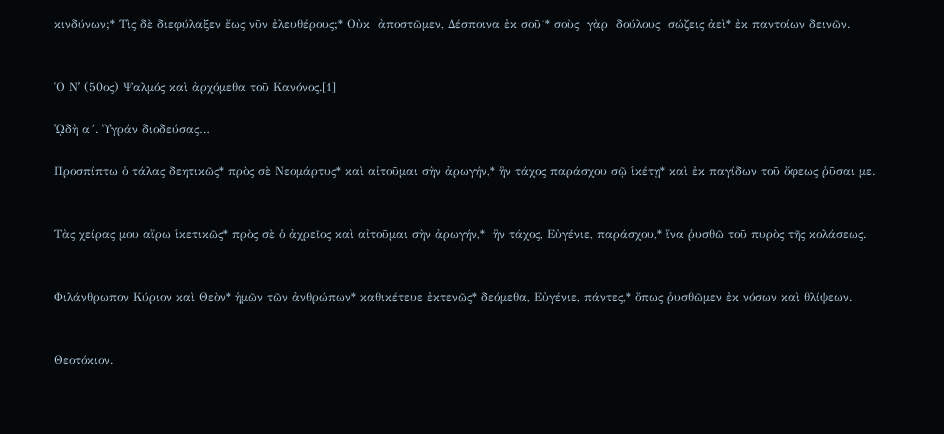κινδύνων;* Τὶς δὲ διεφύλαξεν ἔως νῦν ἐλευθέρους;* Οὐκ  ἀποστῶμεν, Δέσποινα ἐκ σοῦ˙* σοὺς  γὰρ  δούλους  σώζεις ἀεὶ* ἐκ παντοίων δεινῶν.


῾Ο Νʹ (50ος) Ψαλμός καὶ ἀρχόμεθα τοῦ Κανόνος.[1]

ᾨδὴ α´. Ὺγράν διοδεύσας…

Προσπίπτω ὁ τάλας δεητικῶς* πρὸς σὲ Νεομάρτυς* καὶ αἰτοῦμαι σὴν ἀρωγήν,* ἣν τάχος παράσχου σῷ ἱκέτῃ* καὶ ἐκ παγίδων τοῦ ὄφεως ῥῦσαι με.


Τὰς χείρας μου αἴρω ἱκετικῶς* πρὸς σὲ ὁ ἀχρεῖος καὶ αἰτοῦμαι σὴν ἀρωγήν,*  ἣν τάχος, Εὐγένιε, παράσχου,* ἵνα ῥυσθῶ τοῦ πυρὸς τῆς κολάσεως.


Φιλάνθρωπον Κύριον καὶ Θεὸν* ἡμῶν τῶν ἀνθρώπων* καθικέτευε ἐκτενῶς* δεόμεθα, Εὐγένιε, πάντες,* ὅπως ῥυσθῶμεν ἐκ νόσων καὶ θλίψεων.


Θεοτόκιον.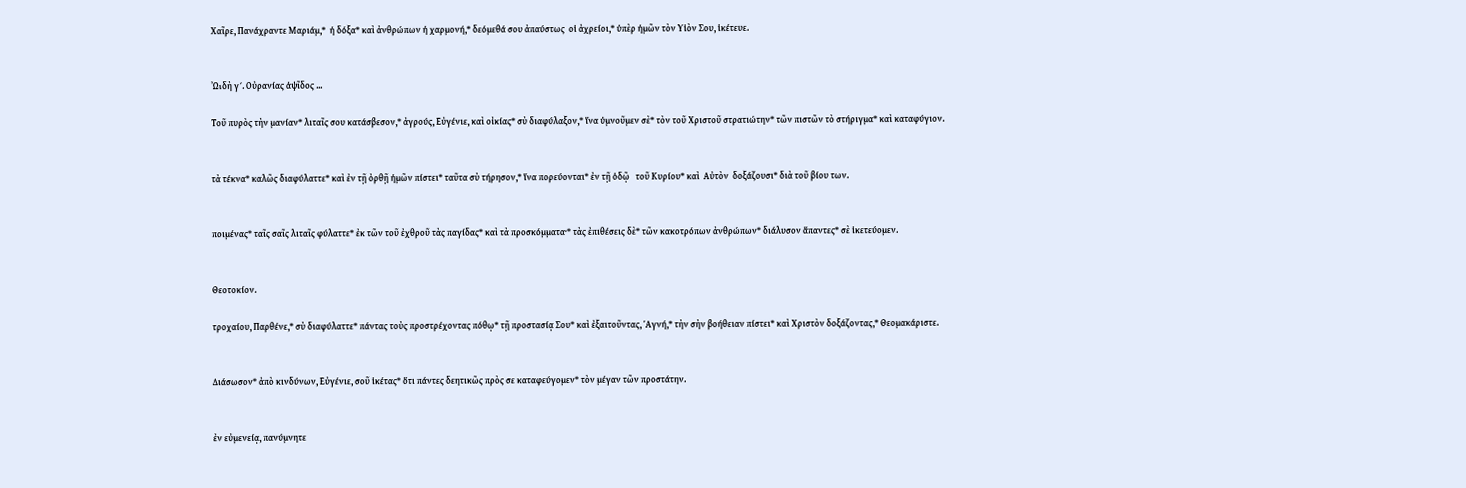Χαῖρε, Πανάχραντε Μαριάμ,*  ἡ δόξα* καὶ ἀνθρώπων ἡ χαρμονή,* δεόμεθά σου ἀπαύστως  οἱ ἀχρείοι,* ὑπὲρ ἡμῶν τὸν Υἱὸν Σου, ἱκέτευε.


ᾨδὴ γ´. Οὐρανίας ἁψῖδος ...

Τοῦ πυρὸς τὴν μανίαν* λιταῖς σου κατάσβεσον,* ἀγρούς, Εὐγένιε, καὶ οἰκίας* σὺ διαφύλαξον,* ἵνα ὑμνοῦμεν σὲ* τὸν τοῦ Χριστοῦ στρατιώτην* τῶν πιστῶν τὸ στήριγμα* καὶ καταφύγιον.


τὰ τέκνα* καλῶς διαφύλαττε* καὶ ἐν τῇ ὀρθῇ ἡμῶν πίστει* ταῦτα σὺ τήρησον,* ἵνα πορεύονται* ἐν τῇ ὁδῷ   τοῦ Κυρίου* καὶ  Αὐτὸν  δοξάζουσι* διὰ τοῦ βίου των.


ποιμένας* ταῖς σαῖς λιταῖς φύλαττε* ἐκ τῶν τοῦ ἐχθροῦ τὰς παγίδας* καὶ τὰ προσκόμματα·* τὰς ἐπιθέσεις δὲ* τῶν κακοτρόπων ἀνθρώπων* διάλυσον ἅπαντες* σὲ ἱκετεύομεν.


Θεοτοκίον.

τροχαίου, Παρθένε,* σὺ διαφύλαττε* πάντας τοὺς προστρέχοντας πόθῳ* τῇ προστασίᾳ Σου* καὶ ἐξαιτοῦντας, ῾Αγνή,* τὴν σὴν βοήθειαν πίστει* καὶ Χριστὸν δοξάζοντας,* Θεομακάριστε.


Διάσωσον* ἀπὸ κινδύνων, Εὐγένιε, σοῦ ἱκέτας* ὅτι πάντες δεητικῶς πρὸς σε καταφεύγομεν* τὸν μέγαν τῶν προστάτην.


ἐν εὐμενείᾳ, πανύμνητε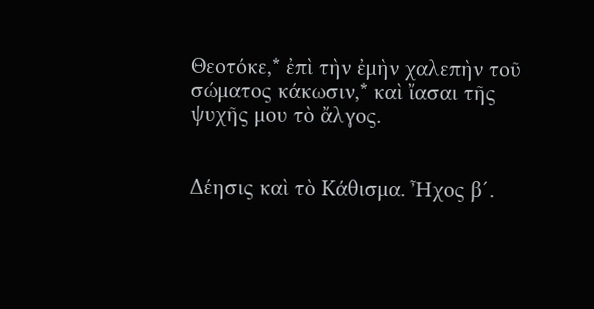Θεοτόκε,* ἐπὶ τὴν ἐμὴν χαλεπὴν τοῦ σώματος κάκωσιν,* καὶ ἴασαι τῆς ψυχῆς μου τὸ ἄλγος.


Δέησις καὶ τὸ Κάθισμα. Ἦχος β´.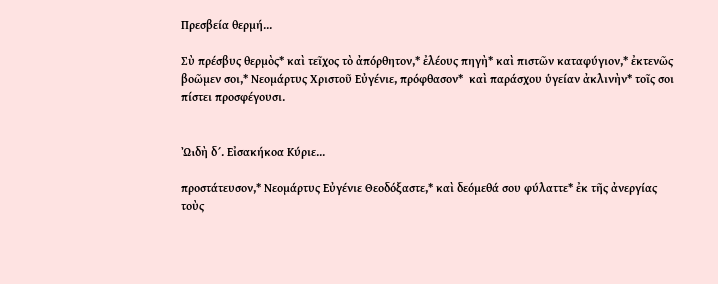Πρεσβεία θερμή...

Σὺ πρέσβυς θερμὸς* καὶ τεῖχος τὸ ἀπόρθητον,* ἐλέους πηγὴ* καὶ πιστῶν καταφύγιον,* ἐκτενῶς βοῶμεν σοι,* Νεομάρτυς Χριστοῦ Εὐγένιε, πρόφθασον*  καὶ παράσχου ὑγείαν ἀκλινὴν* τοῖς σοι πίστει προσφέγουσι.


ᾨδὴ δ´. Εἰσακήκοα Κύριε...

προστάτευσον,* Νεομάρτυς Εὐγένιε Θεοδόξαστε,* καὶ δεόμεθά σου φύλαττε* ἐκ τῆς ἀνεργίας τοὺς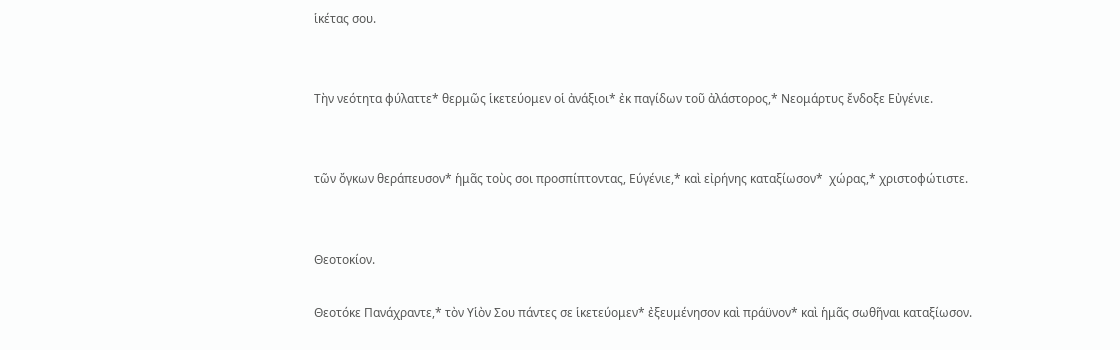ἱκέτας σου.


Τὴν νεότητα φύλαττε* θερμῶς ἱκετεύομεν οἱ ἀνάξιοι* ἐκ παγίδων τοῦ ἀλάστορος,* Νεομάρτυς ἔνδοξε Εὐγένιε.


τῶν ὄγκων θεράπευσον* ἡμᾶς τοὺς σοι προσπίπτοντας, Εύγένιε,* καὶ εἰρήνης καταξίωσον*  χώρας,* χριστοφώτιστε.


Θεοτοκίον.

Θεοτόκε Πανάχραντε,* τὸν Υἱὸν Σου πάντες σε ἱκετεύομεν* ἐξευμένησον καὶ πράϋνον* καὶ ἡμᾶς σωθῆναι καταξίωσον.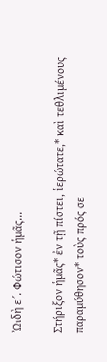ᾨδὴ ε´. Φώτισον ἡμᾶς...

Στήριξον ἡμᾶς* ἐν τῇ πίστει, ἱερώτατε,* καὶ τεθλιμένους παραμύθησον* τοὺς πρός σε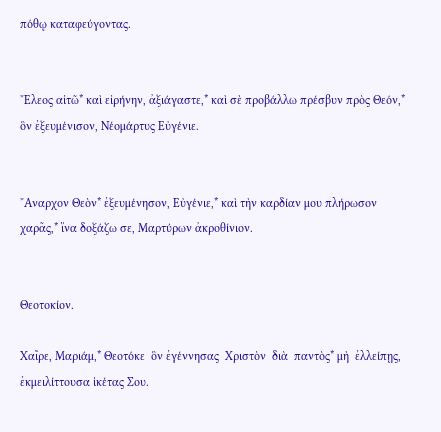πόθῳ καταφεύγοντας.


῎Ελεος αἰτῶ* καὶ εἰρήνην, ἀξιάγαστε,* καὶ σὲ προβάλλω πρέσβυν πρὸς Θεόν,* ὃν ἐξευμένισον, Νέομάρτυς Εὐγένιε.


῎Αναρχον Θεὸν* ἐξευμένησον, Εὐγένιε,* καὶ τὴν καρδίαν μου πλήρωσον χαρᾶς,* ἵνα δοξάζω σε, Μαρτύρων ἀκροθίνιον.


Θεοτοκίον.

Χαῖρε, Μαριάμ,* Θεοτόκε  ὃν ἐγέννησας  Χριστὸν  διὰ  παντὸς* μὴ  ἐλλείπῃς, ἐκμειλίττουσα ἱκέτας Σου.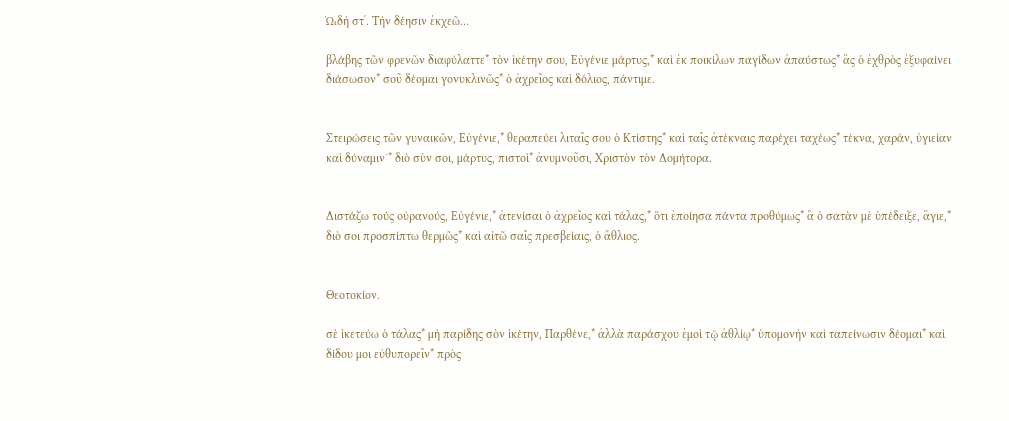ᾨδὴ στʹ. Τὴν δέησιν ἐκχεῶ…

βλάβης τῶν φρενῶν διαφύλαττε* τὸν ἱκέτην σου, Εὐγένιε μάρτυς,* καὶ ἐκ ποικίλων παγίδων ἀπαύστως* ἃς ὁ ἐχθρὸς ἐξυφαίνει διάσωσον* σοῦ δέομαι γονυκλινῶς* ὁ ἀχρεῖος καὶ δόλιος, πάντιμε.


Στειρώσεις τῶν γυναικῶν, Εὐγένιε,* θεραπεύει λιταῖς σου ὁ Κτίστης* καὶ ταῖς ἀτέκναις παρέχει ταχέως* τέκνα, χαράν, ὑγιείαν καὶ δύναμιν˙* διὸ σὺν σοι, μάρτυς, πιστοὶ* ἀνυμνοῦσι, Χριστὸν τὸν Δομήτορα.


Διστάζω τούς οὐρανούς, Εὐγένιε,* ἀτενίσαι ὁ ἀχρεῖος καὶ τάλας,* ὅτι ἐποίησα πάντα προθύμως* ἃ ὁ σατὰν μὲ ὑπέδειξε, ἅγιε,* διὸ σοι προσπίπτω θερμῶς* καὶ αἰτῶ σαῖς πρεσβείαις, ὁ ἄθλιος.


Θεοτοκίον.

σὲ ἱκετεύω ὁ τάλας* μὴ παρίδης σὸν ἱκέτην, Παρθένε,* ἀλλὰ παράσχου ἐμοὶ τῷ ἀθλίῳ* ὑπομονὴν καὶ ταπείνωσιν δέομαι* καὶ δίδου μοι εὐθυπορεῖν* πρὸς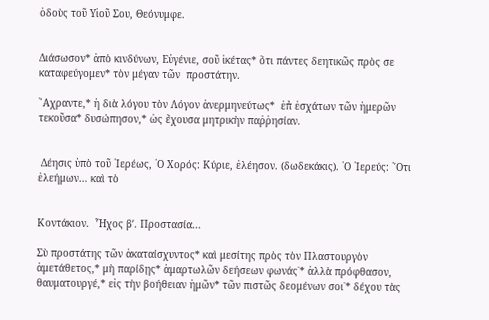ὁδοὺς τοῦ Υἱοῦ Σου, Θεόνυμφε.


Διάσωσον* ἀπὸ κινδύνων, Εὐγένιε, σοῦ ἱκέτας* ὅτι πάντες δεητικῶς πρὸς σε καταφεύγομεν* τὸν μέγαν τῶν  προστάτην.

῎Αχραντε,* ἡ διὰ λόγου τὸν Λόγον ἀνερμηνεύτως*  ἐπ̉ ἐσχάτων τῶν ἡμερῶν τεκοῦσα* δυσώπησον,* ὡς ἔχουσα μητρικὴν παῤῥησίαν.


 Δέησις ὑπὸ τοῦ ῾Ιερέως, ῾Ο Χορός: Κύριε, ἐλέησον. (δωδεκάκις). ῾Ο ῾Ιερεύς: ῞Οτι ἐλεήμων… καὶ τὸ


Κοντάκιον.  Ἦχος βʹ. Προστασία...

Σὺ προστάτης τῶν ἀκαταίσχυντος* καὶ μεσίτης πρὸς τὸν Πλαστουργὸν ἀμετάθετος,* μὴ παρίδῃς* ἁμαρτωλῶν δεήσεων φωνάς˙* ἀλλὰ πρόφθασον, θαυματουργέ,* εἰς τὴν βοήθειαν ἡμῶν* τῶν πιστῶς δεομένων σοι˙* δέχου τὰς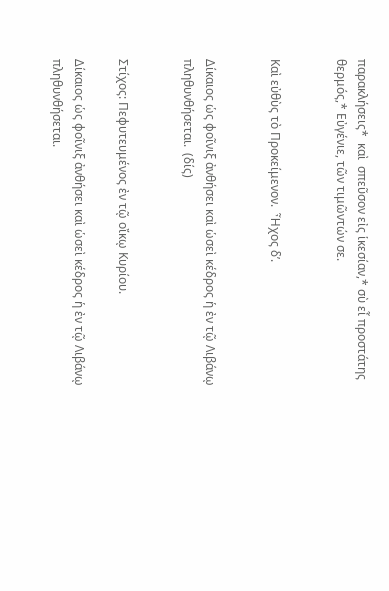παρακλήσεις*  καὶ  σπεῦσον εἰς ἱκεσίαν,* σὺ εἶ προστάτης θερμός,* Εὐγένιε, τῶν τιμῶντών σε.


Καὶ εὐθὺς τὸ Προκείμενον.  Ἦχος δʹ.


Δίκαιος ὡς φοῖνιξ ἀνθήσει καὶ ὡσεὶ κέδρος ἡ ἐν τῷ Λιβάνῳ πληθυνθήσεται.  (δίς)


Στίχος: Πεφυτευμένος ἐν τῷ οἴκῳ Κυρίου.

Δίκαιος ὡς φοῖνιξ ἀνθήσει καὶ ὡσεὶ κέδρος ἡ ἐν τῷ Λιβάνῳ πληθυνθήσεται.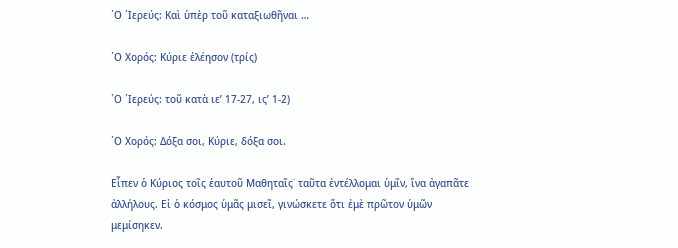῾Ο ῾Ιερεύς: Καὶ ὑπὲρ τοῦ καταξιωθῆναι …

῾Ο Χορός: Κύριε ἐλέησον (τρίς)

῾Ο ῾Ιερεύς: τοῦ κατὰ ιεʹ 17-27, ιςʹ 1-2)

῾Ο Χορός: Δόξα σοι, Κύριε, δόξα σοι.

Εἶπεν ὁ Κύριος τοῖς ἑαυτοῦ Μαθηταῖς˙ ταῦτα ἐντέλλομαι ὑμῖν, ἵνα ἀγαπᾶτε ἀλλήλους. Εἰ ὁ κόσμος ὑμᾶς μισεῖ, γινώσκετε ὅτι ἐμὲ πρῶτον ὑμῶν μεμίσηκεν.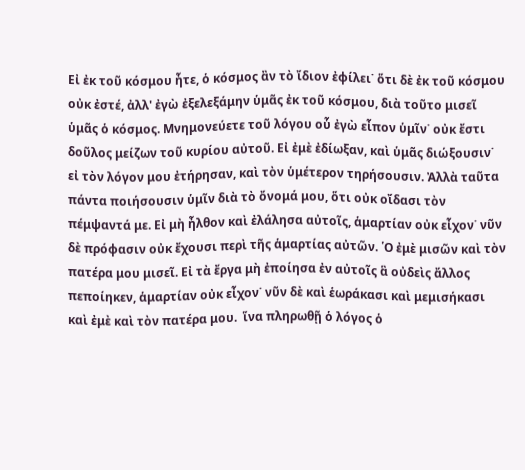Εἰ ἐκ τοῦ κόσμου ἦτε, ὁ κόσμος ἂν τὸ ἴδιον ἐφίλει˙ ὅτι δὲ ἐκ τοῦ κόσμου οὐκ ἐστέ, ἀλλ' ἐγὼ ἐξελεξάμην ὑμᾶς ἐκ τοῦ κόσμου, διὰ τοῦτο μισεῖ ὑμᾶς ὁ κόσμος. Μνημονεύετε τοῦ λόγου οὗ ἐγὼ εἶπον ὑμῖν˙ οὐκ ἔστι δοῦλος μείζων τοῦ κυρίου αὐτοῦ. Εἰ ἐμὲ ἐδίωξαν, καὶ ὑμᾶς διώξουσιν˙ εἰ τὸν λόγον μου ἐτήρησαν, καὶ τὸν ὑμέτερον τηρήσουσιν. Ἀλλὰ ταῦτα πάντα ποιήσουσιν ὑμῖν διὰ τὸ ὄνομά μου, ὅτι οὐκ οἴδασι τὸν πέμψαντά με. Εἰ μὴ ἦλθον καὶ ἐλάλησα αὐτοῖς, ἁμαρτίαν οὐκ εἶχον˙ νῦν δὲ πρόφασιν οὐκ ἔχουσι περὶ τῆς ἁμαρτίας αὐτῶν. ῾Ο ἐμὲ μισῶν καὶ τὸν πατέρα μου μισεῖ. Εἰ τὰ ἔργα μὴ ἐποίησα ἐν αὐτοῖς ἃ οὐδεὶς ἄλλος πεποίηκεν, ἁμαρτίαν οὐκ εἶχον˙ νῦν δὲ καὶ ἑωράκασι καὶ μεμισήκασι καὶ ἐμὲ καὶ τὸν πατέρα μου.  ἵνα πληρωθῇ ὁ λόγος ὁ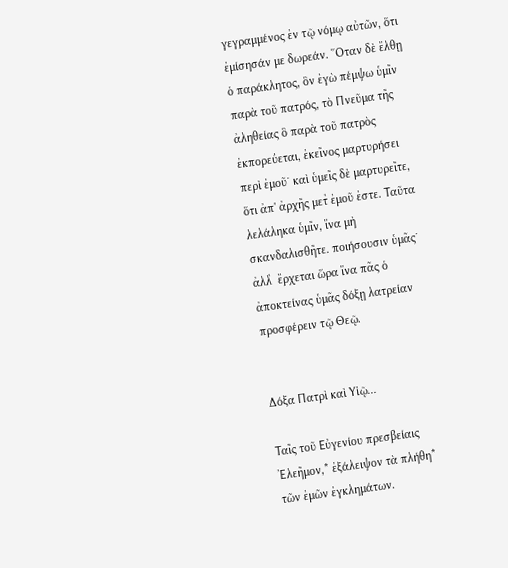γεγραμμένος ἐν τῷ νόμῳ αὐτῶν, ὅτι ἐμίσησάν με δωρεάν. ῞Οταν δὲ ἔλθῃ ὁ παράκλητος, ὃν ἐγὼ πέμψω ὑμῖν παρὰ τοῦ πατρός, τὸ Πνεῦμα τῆς ἀληθείας ὃ παρὰ τοῦ πατρὸς ἐκπορεύεται, ἐκεῖνος μαρτυρήσει περὶ ἐμοῦ˙ καὶ ὑμεῖς δὲ μαρτυρεῖτε, ὅτι ἀπ' ἀρχῆς μετ̉ ἐμοῦ ἐστε. Ταῦτα λελάληκα ὑμῖν, ἵνα μὴ σκανδαλισθῆτε. ποιήσουσιν ὑμᾶς˙ ἀλλ̉  ἔρχεται ὥρα ἵνα πᾶς ὁ ἀποκτείνας ὑμᾶς δόξῃ λατρείαν προσφέρειν τῷ Θεῷ.


Δόξα Πατρὶ καὶ Υἱῷ…

Ταῖς τοῦ Εὐγενίου πρεσβείαις Ἐλεῆμον,* ἐξάλειψον τὰ πλήθη* τῶν ἐμῶν ἐγκλημάτων.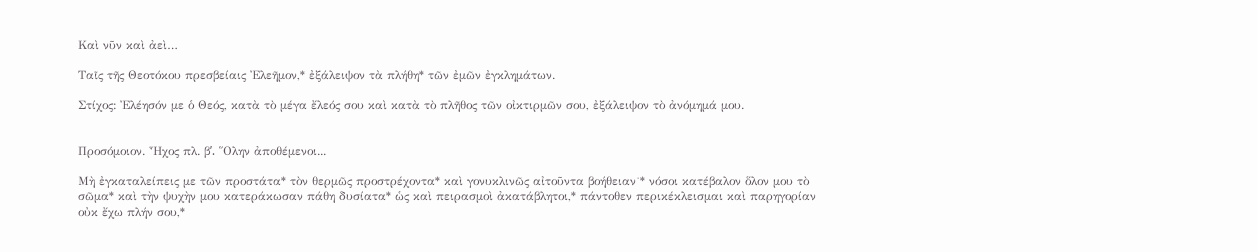Καὶ νῦν καὶ ἀεὶ…

Ταῖς τῆς Θεοτόκου πρεσβείαις Ἐλεῆμον,* ἐξάλειψον τὰ πλήθη* τῶν ἐμῶν ἐγκλημάτων.

Στίχος: Ἐλέησόν με ὁ Θεός, κατὰ τὸ μέγα ἔλεός σου καὶ κατὰ τὸ πλῆθος τῶν οἰκτιρμῶν σου, ἐξάλειψον τὸ ἀνόμημά μου.


Προσόμοιον. Ἦχος πλ. βʹ. ῞Ολην ἀποθέμενοι...

Μὴ ἐγκαταλείπεις με τῶν προστάτα* τὸν θερμῶς προστρέχοντα* καὶ γονυκλινῶς αἰτοῦντα βοήθειαν˙* νόσοι κατέβαλον ὅλον μου τὸ σῶμα* καὶ τὴν ψυχὴν μου κατεράκωσαν πάθη δυσίατα* ὡς καὶ πειρασμοὶ ἀκατάβλητοι,* πάντοθεν περικέκλεισμαι καὶ παρηγορίαν οὐκ ἔχω πλήν σου,*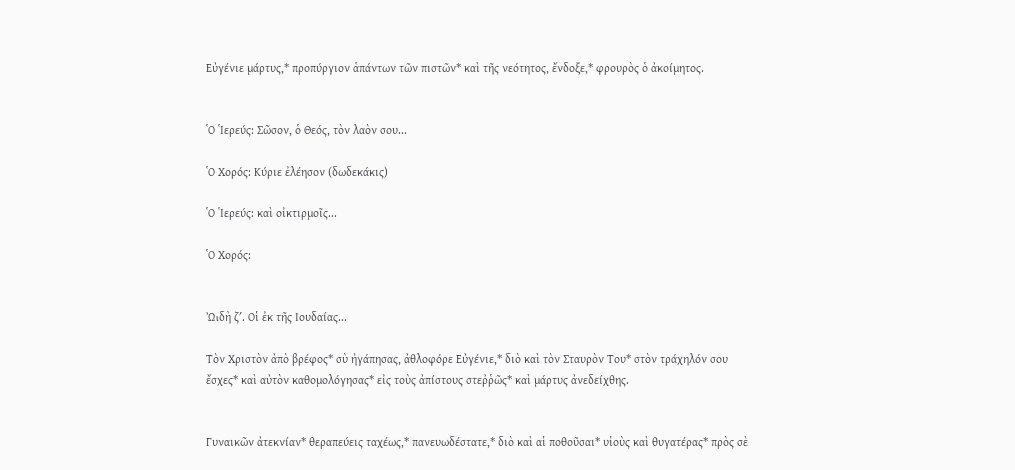Εὐγένιε μάρτυς,* προπύργιον ἁπάντων τῶν πιστῶν* καὶ τῆς νεότητος, ἔνδοξε,* φρουρὸς ὁ ἀκοίμητος.


῾Ο ῾Ιερεύς: Σῶσον, ὁ Θεός, τὸν λαὸν σου...

῾Ο Χορός: Κύριε ἐλέησον (δωδεκάκις)

῾Ο ῾Ιερεύς: καὶ οἰκτιρμοῖς...

῾Ο Χορός:


ᾨδὴ ζʹ. Οἱ ἐκ τῆς Ιουδαίας...

Τὸν Χριστὸν ἀπὸ βρέφος* σὺ ἠγάπησας, ἀθλοφόρε Εὐγένιε,* διὸ καὶ τὸν Σταυρὸν Του* στὸν τράχηλόν σου ἔσχες* καὶ αὐτὸν καθομολόγησας* εἰς τοὺς ἀπίστους στεῤῥῶς* καὶ μάρτυς ἀνεδείχθης.


Γυναικῶν ἀτεκνίαν* θεραπεύεις ταχέως,* πανευωδέστατε,* διὸ καὶ αἱ ποθοῦσαι* υἱοὺς καὶ θυγατέρας* πρὸς σὲ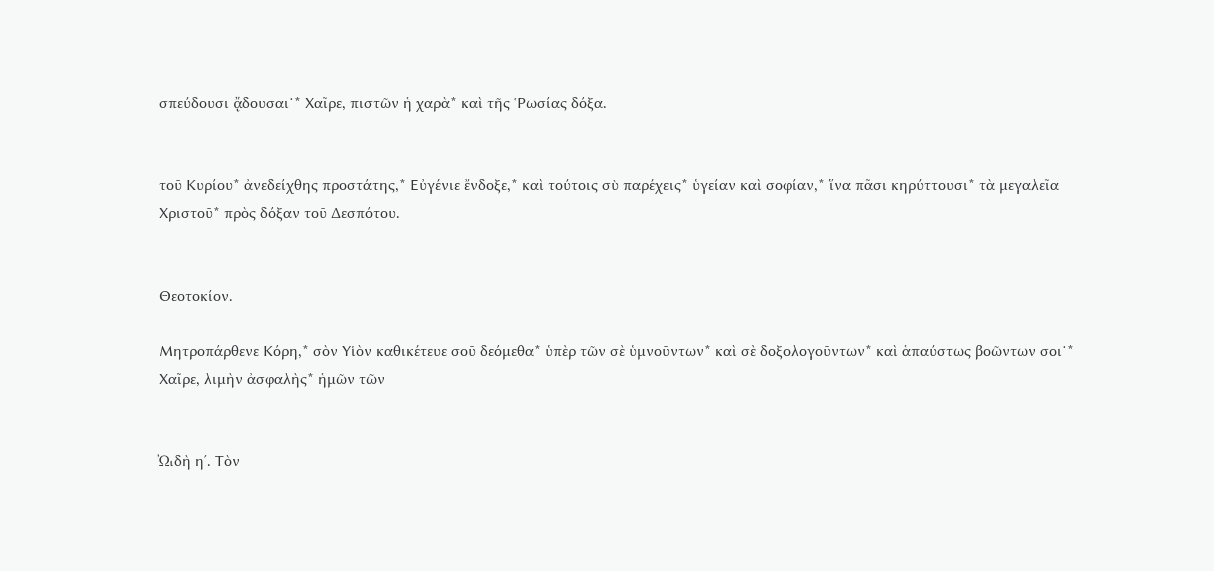σπεύδουσι ᾄδουσαι˙* Χαῖρε, πιστῶν ἡ χαρὰ* καὶ τῆς ῾Ρωσίας δόξα.


τοῦ Κυρίου* ἀνεδείχθης προστάτης,* Εὐγένιε ἔνδοξε,* καὶ τούτοις σὺ παρέχεις* ὑγείαν καὶ σοφίαν,* ἵνα πᾶσι κηρύττουσι* τὰ μεγαλεῖα Χριστοῦ* πρὸς δόξαν τοῦ Δεσπότου.


Θεοτοκίον.

Μητροπάρθενε Κόρη,* σὸν Υἱὸν καθικέτευε σοῦ δεόμεθα* ὑπὲρ τῶν σὲ ὑμνοῦντων* καὶ σὲ δοξολογοῦντων* καὶ ἁπαύστως βοῶντων σοι˙* Χαῖρε, λιμὴν ἀσφαλὴς* ἡμῶν τῶν


ᾨδὴ ηʹ. Τὸν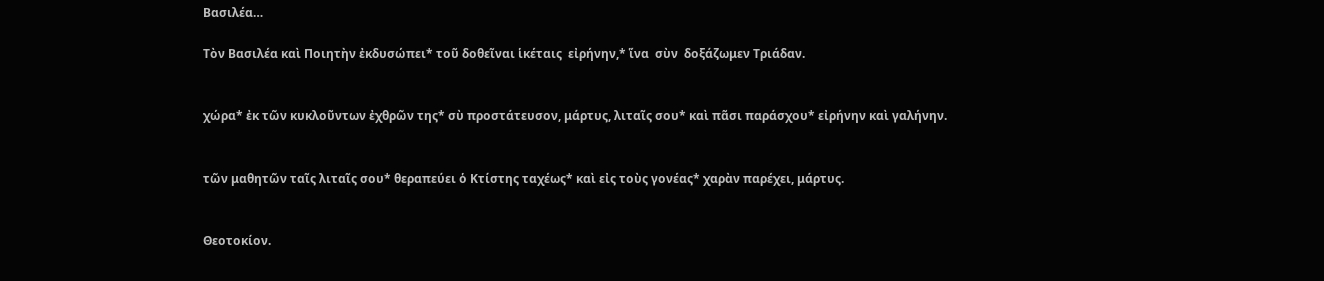Βασιλέα…

Τὸν Βασιλέα καὶ Ποιητὴν ἐκδυσώπει* τοῦ δοθεῖναι ἱκέταις  εἰρήνην,* ἵνα  σὺν  δοξάζωμεν Τριάδαν.


χώρα* ἐκ τῶν κυκλοῦντων ἐχθρῶν της* σὺ προστάτευσον, μάρτυς, λιταῖς σου* καὶ πᾶσι παράσχου* εἰρήνην καὶ γαλήνην.


τῶν μαθητῶν ταῖς λιταῖς σου* θεραπεύει ὁ Κτίστης ταχέως* καὶ εἰς τοὺς γονέας* χαρὰν παρέχει, μάρτυς.


Θεοτοκίον.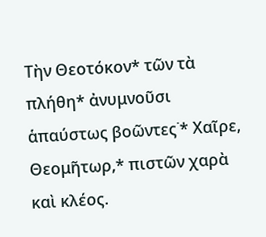Τὴν Θεοτόκον* τῶν τὰ πλήθη* ἀνυμνοῦσι ἁπαύστως βοῶντες˙* Χαῖρε, Θεομῆτωρ,* πιστῶν χαρὰ καὶ κλέος.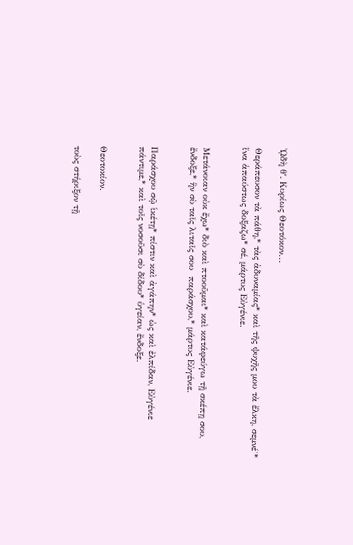ᾨδὴ θʹ. Κυρίως Θεοτόκον...

Θεράπευσον τὰ πάθη,* τὰς ἀδυναμίας* καὶ τῆς ψυχῆς μου τὰ ἔλκη, σεμνέ˙* ἵνα ἁπαύστως δοξαζω* σέ, μάρτυς Εὐγένιε.


Μετάνοιαν οὐκ ἔχω* διὸ καὶ πτοοῦμαι* καὶ κατάφεύγω τῇ σκέπῃ σου, ἔνδοξε,* ἣν σὺ ταῖς λιταῖς σου  παράσχου,* μάρτυς Εὐγένιε.


Παράσχου σῷ ἱκέτῃ* πίστιν καὶ ἀγάπην* ὡς καὶ ἐλπίδαν, Εὐγένιε πάντιμε,* καὶ τοῖς νοσοῦσι σὺ δίδου* ὑγείαν, ἔνδοξε.


Θεοτοκίον.

τοὺς στήριξον τῇ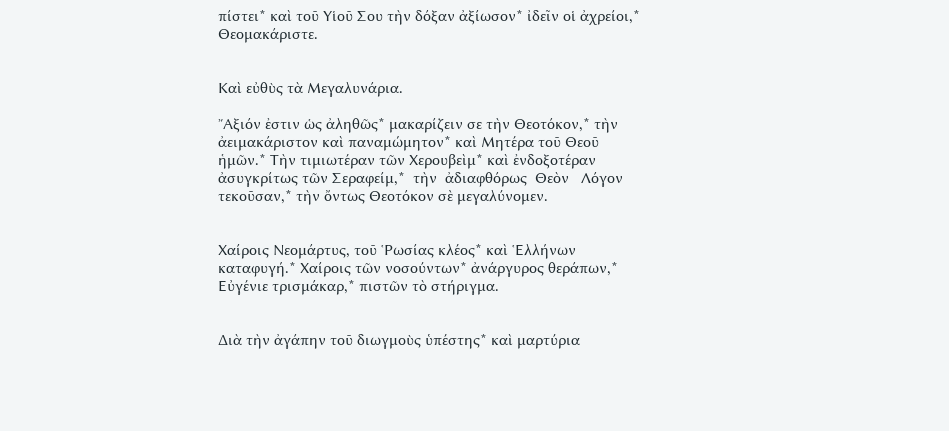πίστει* καὶ τοῦ Υἱοῦ Σου τὴν δόξαν ἀξίωσον* ἰδεῖν οἱ ἀχρείοι,* Θεομακάριστε.


Καὶ εὐθὺς τὰ Μεγαλυνάρια.

῎Αξιόν ἐστιν ὡς ἀληθῶς* μακαρίζειν σε τὴν Θεοτόκον,* τὴν ἀειμακάριστον καὶ παναμώμητον* καὶ Μητέρα τοῦ Θεοῦ ἡμῶν.* Τὴν τιμιωτέραν τῶν Χερουβεὶμ* καὶ ἐνδοξοτέραν ἀσυγκρίτως τῶν Σεραφείμ,*  τὴν  ἀδιαφθόρως  Θεὸν   Λόγον   τεκοῦσαν,* τὴν ὄντως Θεοτόκον σὲ μεγαλύνομεν.


Χαίροις Νεομάρτυς, τοῦ ῾Ρωσίας κλέος* καὶ ῾Ελλήνων καταφυγή.* Χαίροις τῶν νοσούντων* ἀνάργυρος θεράπων,* Εὐγένιε τρισμάκαρ,* πιστῶν τὸ στήριγμα.


Διὰ τὴν ἀγάπην τοῦ διωγμοὺς ὑπέστης* καὶ μαρτύρια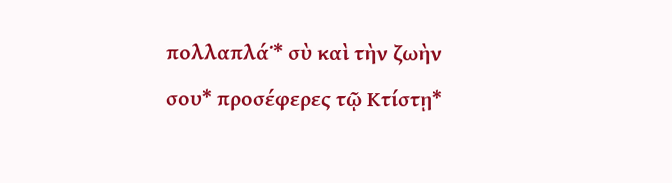πολλαπλά˙* σὺ καὶ τὴν ζωὴν σου* προσέφερες τῷ Κτίστῃ*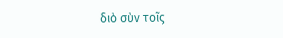διὸ σὺν τοῖς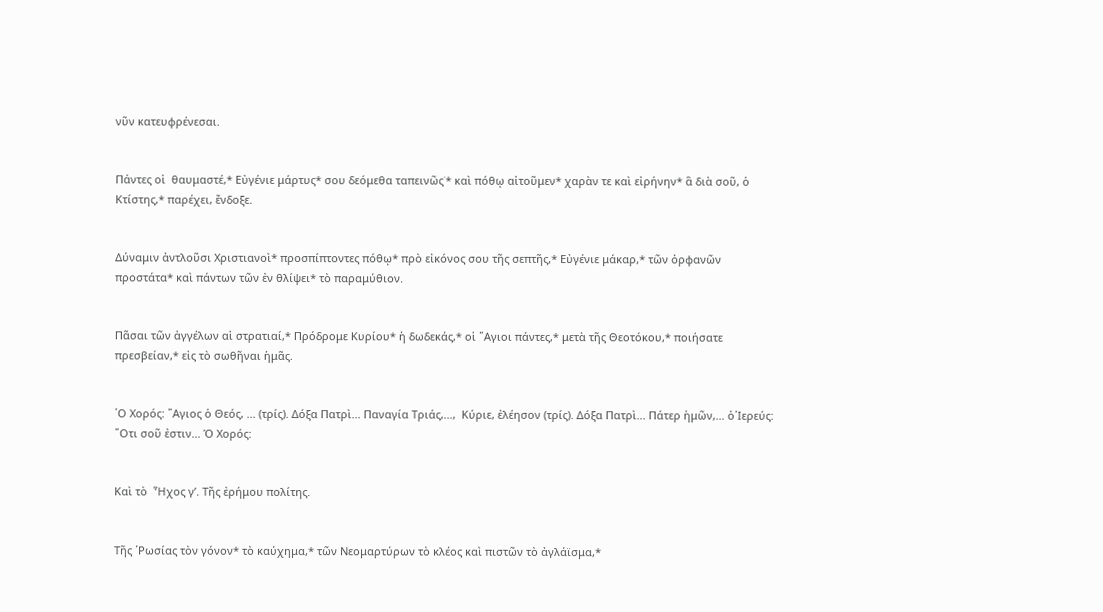νῦν κατευφρένεσαι.


Πάντες οἱ  θαυμαστέ,* Εὐγένιε μάρτυς* σου δεόμεθα ταπεινῶς˙* καὶ πόθῳ αἰτοῦμεν* χαρὰν τε καὶ εἰρήνην* ἃ διὰ σοῦ, ὁ Κτίστης,* παρέχει, ἔνδοξε.


Δύναμιν ἀντλοῦσι Χριστιανοὶ* προσπίπτοντες πόθῳ* πρὸ εἰκόνος σου τῆς σεπτῆς,* Εὐγένιε μάκαρ,* τῶν ὀρφανῶν προστάτα* καὶ πάντων τῶν ἐν θλίψει* τὸ παραμύθιον.


Πᾶσαι τῶν ἀγγέλων αἱ στρατιαί,* Πρόδρομε Κυρίου* ἡ δωδεκάς,* οἱ ῞Αγιοι πάντες,* μετὰ τῆς Θεοτόκου,* ποιήσατε πρεσβείαν,* εἰς τὸ σωθῆναι ἡμᾶς.


῾Ο Χορός: ῞Αγιος ὁ Θεός, ... (τρίς). Δόξα Πατρὶ... Παναγία Τριάς,...,  Κύριε, ἐλέησον (τρίς). Δόξα Πατρὶ... Πάτερ ἡμῶν,... ὁ῾Ιερεύς: ῞Οτι σοῦ ἐστιν... Ὁ Χορός:


Καὶ τὸ  Ἦχος γʹ. Τῆς ἐρήμου πολίτης.


Τῆς ῾Ρωσίας τὸν γόνον* τὸ καύχημα,* τῶν Νεομαρτύρων τὸ κλέος καὶ πιστῶν τὸ ἀγλάϊσμα,*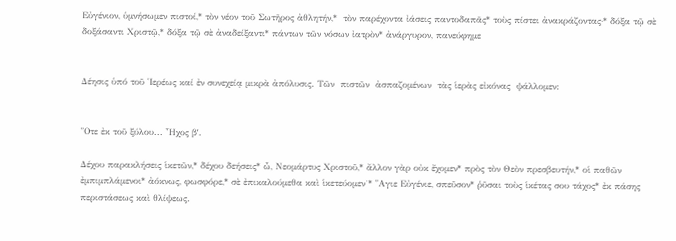Εὐγένιον, ὑμνήσωμεν πιστοί,* τὸν νέον τοῦ Σωτῆρος ἀθλητήν,*  τὸν παρέχοντα ἰάσεις παντοδαπᾶς* τοὺς πίστει ἀνακράζοντας·* δόξα τῷ σὲ δοξάσαντι Χριστῷ,* δόξα τῷ σὲ ἀναδείξαντι* πάντων τῶν νόσων ἰατρὸν* ἀνάργυρον, πανεύφημε


Δέησις ὑπό τοῦ ῾Ιερέως καί ἐν συνεχείᾳ μικρὰ ἀπόλυσις. Τῶν  πιστῶν  ἀσπαζομένων  τὰς ἱερὰς εἰκόνας  ψάλλομεν:


῞Οτε ἐκ τοῦ ξύλου... ῏Ηχος βʹ.

Δέχου παρακλήσεις ἱκετῶν,* δέχου δεήσεις* ὦ, Νεομάρτυς Χριστοῦ,* ἄλλον γὰρ οὐκ ἔχομεν* πρὸς τὸν Θεὸν πρεσβευτήν,* οἱ παθῶν ἐμπιμπλάμενοι* ἀόκνως, φωσφόρε,* σὲ ἐπικαλούμεθα καὶ ἱκετεύομεν˙* ῞Αγιε Εὐγένιε, σπεῦσον* ῥῦσαι τοὺς ἱκέτας σου τάχος* ἐκ πάσης περιστάσεως καὶ θλίψεως.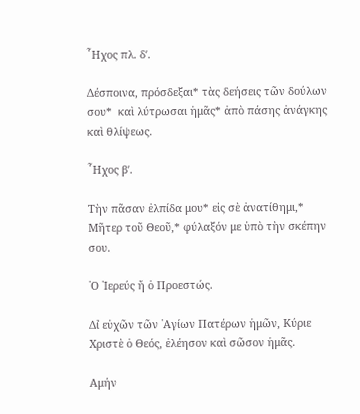῏Ηχος πλ. δʹ.

Δέσποινα, πρόσδεξαι* τὰς δεήσεις τῶν δούλων σου*  καὶ λύτρωσαι ἡμᾶς* ἀπὸ πάσης ἀνάγκης  καὶ θλίψεως.

῏Ηχος βʹ.

Τὴν πᾶσαν ἐλπίδα μου* εἰς σὲ ἀνατίθημι,* Μῆτερ τοῦ Θεοῦ,* φύλαξόν με ὑπὸ τὴν σκέπην σου.

῾Ο ῾Ιερεύς ἤ ὁ Προεστώς.

Δι̉ εὐχῶν τῶν ῾Αγίων Πατέρων ἡμῶν, Κύριε  Χριστὲ ὁ Θεός, ἐλέησον καὶ σῶσον ἡμᾶς.

Αμήν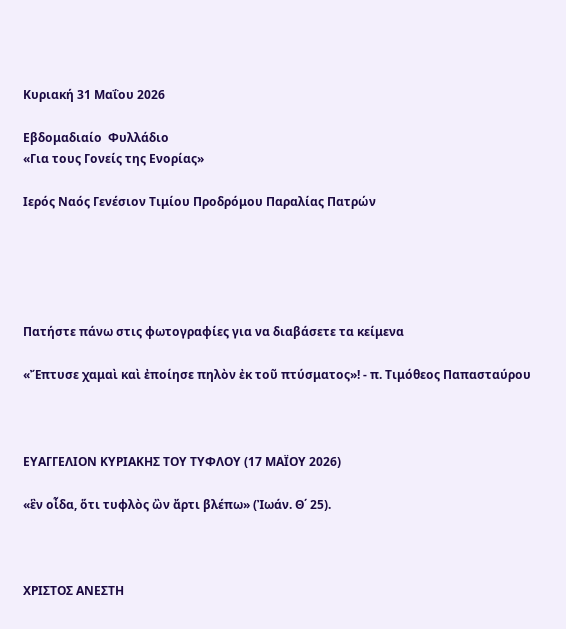Κυριακή 31 Μαΐου 2026

Εβδομαδιαίο  Φυλλάδιο
«Για τους Γονείς της Ενορίας»

Ιερός Ναός Γενέσιον Τιμίου Προδρόμου Παραλίας Πατρών





Πατήστε πάνω στις φωτογραφίες για να διαβάσετε τα κείμενα

«Ἔπτυσε χαμαὶ καὶ ἐποίησε πηλὸν ἐκ τοῦ πτύσματος»! - π. Τιμόθεος Παπασταύρου



ΕΥΑΓΓΕΛΙΟΝ ΚΥΡΙΑΚΗΣ ΤΟΥ ΤΥΦΛΟΥ (17 ΜΑΪΟΥ 2026)

«ἓν οἶδα, ὅτι τυφλὸς ὢν ἄρτι βλέπω» (Ἰωάν. Θ΄ 25).



ΧΡΙΣΤΟΣ ΑΝΕΣΤΗ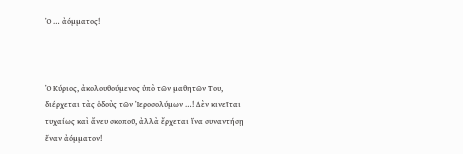Ὁ … ἀόμματος!



Ὁ Κύριος, ἀκολουθούμενος ὑπὸ τῶν μαθητῶν Του, διέρχεται τὰς ὁδοὺς τῶν Ἱεροσολύμων …! Δὲν κινεῖται τυχαίως καὶ ἄνευ σκοποῦ, ἀλλὰ ἔρχεται ἵνα συναντήσῃ ἕναν ἀόμματον!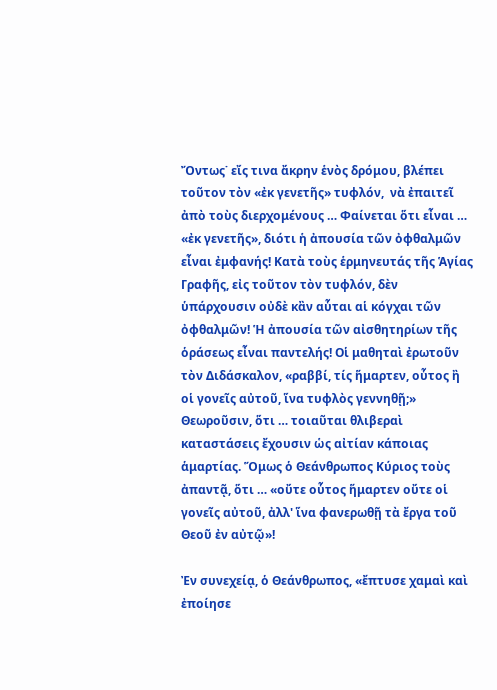Ὄντως˙ εἴς τινα ἄκρην ἑνὸς δρόμου, βλέπει τοῦτον τὸν «ἐκ γενετῆς» τυφλόν,  νὰ ἐπαιτεῖ ἀπὸ τοὺς διερχομένους … Φαίνεται ὅτι εἶναι … «ἐκ γενετῆς», διότι ἡ ἀπουσία τῶν ὀφθαλμῶν εἶναι ἐμφανής! Κατὰ τοὺς ἑρμηνευτάς τῆς Ἁγίας Γραφῆς, εἰς τοῦτον τὸν τυφλόν, δὲν ὑπάρχουσιν οὐδὲ κἂν αὗται αἱ κόγχαι τῶν ὀφθαλμῶν! Ἡ ἀπουσία τῶν αἰσθητηρίων τῆς ὁράσεως εἶναι παντελής! Οἱ μαθηταὶ ἐρωτοῦν τὸν Διδάσκαλον, «ραββί, τίς ἥμαρτεν, οὗτος ἢ οἱ γονεῖς αὐτοῦ, ἵνα τυφλὸς γεννηθῇ;» Θεωροῦσιν, ὅτι … τοιαῦται θλιβεραὶ καταστάσεις ἔχουσιν ὡς αἰτίαν κάποιας ἁμαρτίας. Ὅμως ὁ Θεάνθρωπος Κύριος τοὺς ἀπαντᾷ, ὅτι … «οὔτε οὗτος ἥμαρτεν οὔτε οἱ γονεῖς αὐτοῦ, ἀλλ' ἵνα φανερωθῇ τὰ ἔργα τοῦ Θεοῦ ἐν αὐτῷ»!

Ἐν συνεχείᾳ, ὁ Θεάνθρωπος, «ἔπτυσε χαμαὶ καὶ ἐποίησε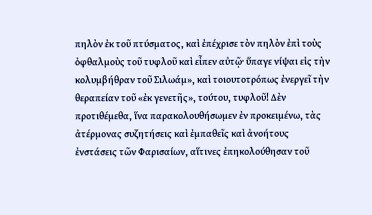πηλὸν ἐκ τοῦ πτύσματος, καὶ ἐπέχρισε τὸν πηλὸν ἐπὶ τοὺς ὀφθαλμοὺς τοῦ τυφλοῦ καὶ εἶπεν αὐτῷ· ὕπαγε νίψαι εἰς τὴν κολυμβήθραν τοῦ Σιλωάμ», καὶ τοιουτοτρόπως ἐνεργεῖ τὴν θεραπείαν τοῦ «ἐκ γενετῆς», τούτου, τυφλοῦ! Δὲν προτιθέμεθα, ἵνα παρακολουθήσωμεν ἐν προκειμένω, τὰς ἀτέρμονας συζητήσεις καὶ ἐμπαθεῖς καὶ ἀνοήτους ἐνστάσεις τῶν Φαρισαίων, αἵτινες ἐπηκολούθησαν τοῦ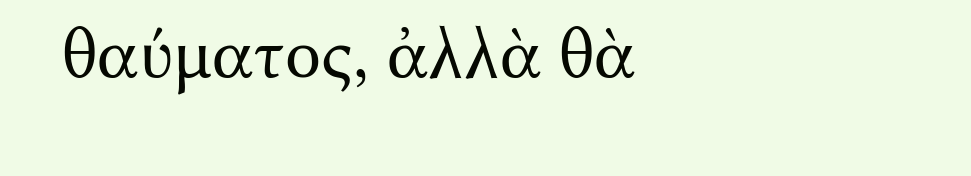θαύματος, ἀλλὰ θὰ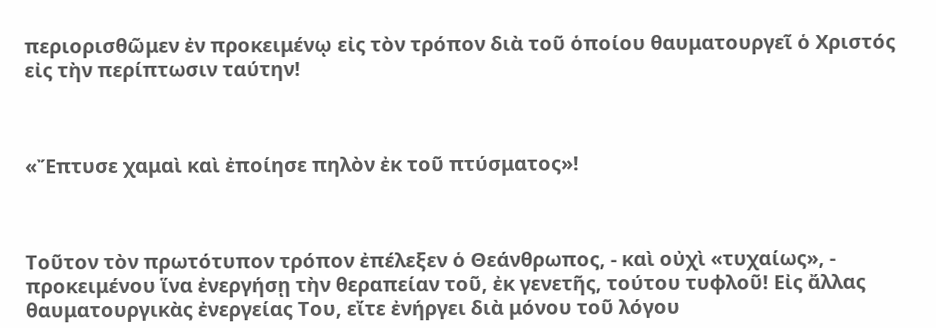περιορισθῶμεν ἐν προκειμένῳ εἰς τὸν τρόπον διὰ τοῦ ὁποίου θαυματουργεῖ ὁ Χριστός εἰς τὴν περίπτωσιν ταύτην!



«Ἔπτυσε χαμαὶ καὶ ἐποίησε πηλὸν ἐκ τοῦ πτύσματος»!



Τοῦτον τὸν πρωτότυπον τρόπον ἐπέλεξεν ὁ Θεάνθρωπος, - καὶ οὐχὶ «τυχαίως», - προκειμένου ἵνα ἐνεργήσῃ τὴν θεραπείαν τοῦ, ἐκ γενετῆς, τούτου τυφλοῦ! Εἰς ἄλλας θαυματουργικὰς ἐνεργείας Του, εἴτε ἐνήργει διὰ μόνου τοῦ λόγου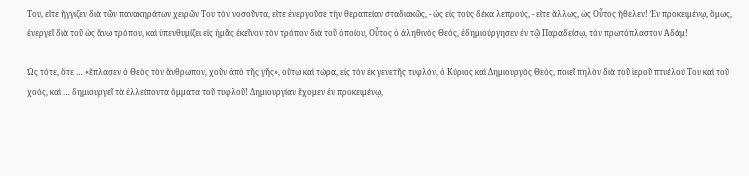Του, εἴτε ἤγγιζεν διὰ τῶν πανακηράτων χειρῶν Του τὸν νοσοῦντα, εἴτε ἐνεργοῦσε τὴν θεραπείαν σταδιακῶς, - ὡς εἰς τοὺς δέκα λεπρούς, - εἴτε ἄλλως, ὡς Οὗτος ἤθελεν! Ἐν προκειμένῳ, ὅμως, ἐνεργεῖ διὰ τοῦ ὡς ἄνω τρόπου, καὶ ὑπενθυμίζει εἰς ἡμᾶς ἐκεῖνον τὸν τρόπον διὰ τοῦ ὁποίου, Οὗτος ὁ ἀληθινὸς Θεός, ἐδημιούργησεν ἐν τῷ Παραδείσῳ, τὸν πρωτόπλαστον Ἀδάμ!

Ὡς τότε, ὅτε … «ἔπλασεν ὁ Θεὸς τὸν ἄνθρωπον, χοῦν ἀπὸ τῆς γῆς», οὕτω καὶ τώρα, εἰς τὸν ἐκ γενετῆς τυφλόν, ὁ Κύριος καὶ Δημιουργὸς Θεός, ποιεῖ πηλὸν διὰ τοῦ ἱεροῦ πτυέλού Του καὶ τοῦ χοός, καὶ … δημιουργεῖ τὰ ἐλλείποντα ὄμματα τοῦ τυφλοῦ! Δημιουργίαν ἔχομεν ἐν προκειμένῳ,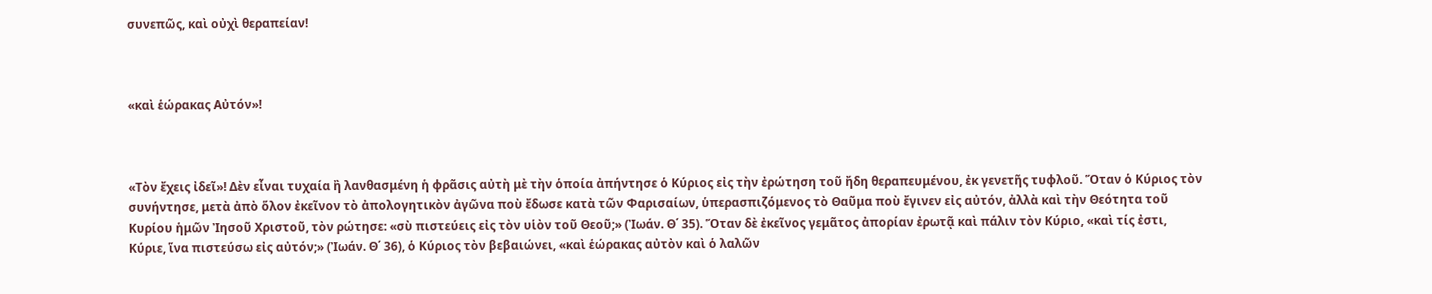συνεπῶς, καὶ οὐχὶ θεραπείαν!



«καὶ ἑώρακας Αὐτόν»!



«Τὸν ἔχεις ἰδεῖ»! Δὲν εἶναι τυχαία ἢ λανθασμένη ἡ φρᾶσις αὐτὴ μὲ τὴν ὁποία ἀπήντησε ὁ Κύριος εἰς τὴν ἐρώτηση τοῦ ἤδη θεραπευμένου, ἐκ γενετῆς τυφλοῦ. Ὅταν ὁ Κύριος τὸν συνήντησε, μετὰ ἀπὸ ὅλον ἐκεῖνον τὸ ἀπολογητικὸν ἀγῶνα ποὺ ἔδωσε κατὰ τῶν Φαρισαίων, ὑπερασπιζόμενος τὸ Θαῦμα ποὺ ἔγινεν εἰς αὐτόν, ἀλλὰ καὶ τὴν Θεότητα τοῦ Κυρίου ἡμῶν Ἰησοῦ Χριστοῦ, τὸν ρώτησε: «σὺ πιστεύεις εἰς τὸν υἱὸν τοῦ Θεοῦ;» (Ἰωάν. Θ΄ 35). Ὅταν δὲ ἐκεῖνος γεμᾶτος ἀπορίαν ἐρωτᾷ καὶ πάλιν τὸν Κύριο, «καὶ τίς ἐστι, Κύριε, ἵνα πιστεύσω εἰς αὐτόν;» (Ἰωάν. Θ΄ 36), ὁ Κύριος τὸν βεβαιώνει, «καὶ ἑώρακας αὐτὸν καὶ ὁ λαλῶν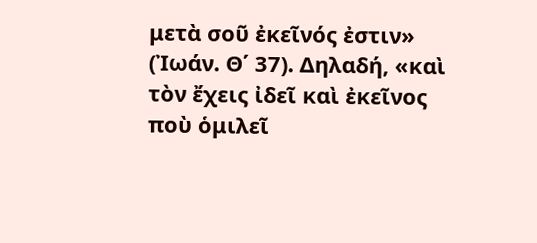μετὰ σοῦ ἐκεῖνός ἐστιν» (Ἰωάν. Θ΄ 37). Δηλαδή, «καὶ τὸν ἔχεις ἰδεῖ καὶ ἐκεῖνος ποὺ ὁμιλεῖ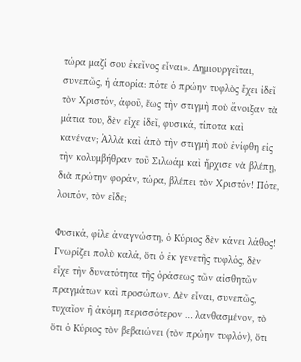τώρα μαζί σου ἐκεῖνος εἶναι». Δημιουργεῖται, συνεπῶς, ἡ ἀπορία: πότε ὁ πρώην τυφλὸς ἔχει ἰδεῖ τὸν Χριστόν, ἀφοῦ, ἕως τὴν στιγμὴ ποὺ ἄνοιξαν τὰ μάτια του, δὲν εἶχε ἰδεῖ, φυσικά, τίποτα καὶ κανέναν; Ἀλλὰ καὶ ἀπὸ τὴν στιγμὴ ποὺ ἐνίφθη εἰς τὴν κολυμβήθραν τοῦ Σιλωάμ καὶ ἤρχισε νὰ βλέπῃ, διὰ πρώτην φοράν, τώρα, βλέπει τὸν Χριστόν! Πότε, λοιπόν, τὸν εἶδε;

Φυσικά, φίλε ἀναγνώστη, ὁ Κύριος δὲν κάνει λάθος! Γνωρίζει πολὺ καλά, ὅτι ὁ ἐκ γενετῆς τυφλός, δὲν εἶχε τὴν δυνατότητα τῆς ὁράσεως τῶν αἰσθητῶν πραγμάτων καὶ προσώπων. Δὲν εἶναι, συνεπῶς, τυχαῖον ἢ ἀκόμη περισσότερον … λανθασμένον, τὸ ὅτι ὁ Κύριος τὸν βεβαιώνει (τὸν πρώην τυφλόν), ὅτι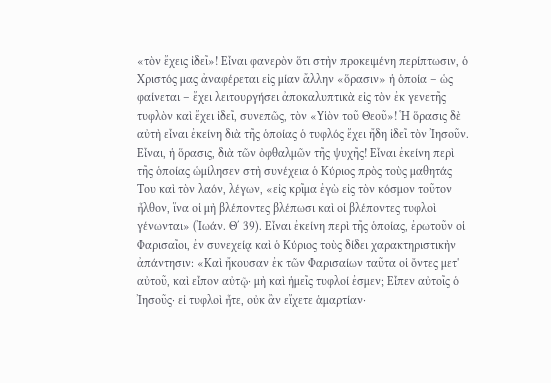«τὸν ἔχεις ἰδεῖ»! Εἶναι φανερὸν ὅτι στὴν προκειμένη περίπτωσιν, ὁ Χριστός μας ἀναφέρεται εἰς μίαν ἄλλην «ὅρασιν» ἡ ὁποία – ὡς φαίνεται – ἔχει λειτουργήσει ἀποκαλυπτικὰ εἰς τὸν ἐκ γενετῆς τυφλὸν καὶ ἔχει ἰδεῖ, συνεπῶς, τὸν «Υἱὸν τοῦ Θεοῦ»! Ἡ ὅρασις δὲ αὐτὴ εἶναι ἐκείνη διὰ τῆς ὁποίας ὁ τυφλός ἔχει ἤδη ἰδεῖ τὸν Ἰησοῦν. Εἶναι, ἡ ὅρασις, διὰ τῶν ὀφθαλμῶν τῆς ψυχῆς! Εἶναι ἐκείνη περὶ τῆς ὁποίας ὡμίλησεν στὴ συνέχεια ὁ Κύριος πρὸς τοὺς μαθητάς Του καὶ τὸν λαόν, λέγων, «εἰς κρῖμα ἐγὼ εἰς τὸν κόσμον τοῦτον ἦλθον, ἵνα οἱ μὴ βλέποντες βλέπωσι καὶ οἱ βλέποντες τυφλοὶ γένωνται» (Ἰωάν. Θ΄ 39). Εἶναι ἐκείνη περὶ τῆς ὁποίας, ἐρωτοῦν οἱ Φαρισαῖοι, ἐν συνεχείᾳ καὶ ὁ Κύριος τοὺς δίδει χαρακτηριστικὴν ἀπάντησιν: «Καὶ ἤκουσαν ἐκ τῶν Φαρισαίων ταῦτα οἱ ὄντες μετ' αὐτοῦ, καὶ εἶπον αὐτῷ· μὴ καὶ ἡμεῖς τυφλοί ἐσμεν; Εἶπεν αὐτοῖς ὁ Ἰησοῦς· εἰ τυφλοὶ ἦτε, οὐκ ἂν εἴχετε ἁμαρτίαν·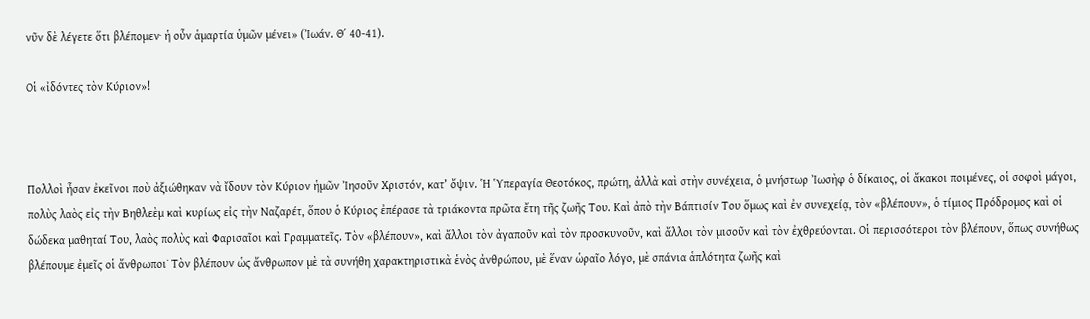νῦν δὲ λέγετε ὅτι βλέπομεν· ἡ οὖν ἁμαρτία ὑμῶν μένει» (Ἰωάν. Θ΄ 40-41).

Οἱ «ἰδόντες τὸν Κύριον»!



Πολλοὶ ἦσαν ἐκεῖνοι ποὺ ἀξιώθηκαν νὰ ἴδουν τὸν Κύριον ἡμῶν Ἰησοῦν Χριστόν, κατ’ ὄψιν. Ἡ Ὑπεραγία Θεοτόκος, πρώτη, ἀλλὰ καὶ στὴν συνέχεια, ὁ μνήστωρ Ἰωσὴφ ὁ δίκαιος, οἱ ἄκακοι ποιμένες, οἱ σοφοὶ μάγοι, πολὺς λαὸς εἰς τὴν Βηθλεὲμ καὶ κυρίως εἰς τὴν Ναζαρέτ, ὅπου ὁ Κύριος ἐπέρασε τὰ τριάκοντα πρῶτα ἔτη τῆς ζωῆς Του. Καὶ ἀπὸ τὴν Βάπτισίν Του ὅμως καὶ ἐν συνεχείᾳ, τὸν «βλέπουν», ὁ τίμιος Πρόδρομος καὶ οἱ δώδεκα μαθηταί Του, λαὸς πολὺς καὶ Φαρισαῖοι καὶ Γραμματεῖς. Τὸν «βλέπουν», καὶ ἄλλοι τὸν ἀγαποῦν καὶ τὸν προσκυνοῦν, καὶ ἄλλοι τὸν μισοῦν καὶ τὸν ἐχθρεύονται. Οἱ περισσότεροι τὸν βλέπουν, ὅπως συνήθως βλέπουμε ἐμεῖς οἱ ἄνθρωποι˙ Τὸν βλέπουν ὡς ἄνθρωπον μὲ τὰ συνήθη χαρακτηριστικὰ ἑνὸς ἀνθρώπου, μὲ ἕναν ὡραῖο λόγο, μὲ σπάνια ἁπλότητα ζωῆς καὶ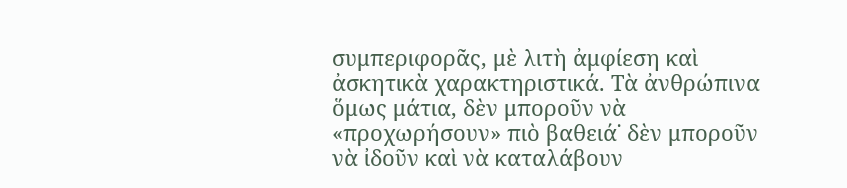συμπεριφορᾶς, μὲ λιτὴ ἀμφίεση καὶ ἀσκητικὰ χαρακτηριστικά. Τὰ ἀνθρώπινα ὅμως μάτια, δὲν μποροῦν νὰ «προχωρήσουν» πιὸ βαθειά˙ δὲν μποροῦν νὰ ἰδοῦν καὶ νὰ καταλάβουν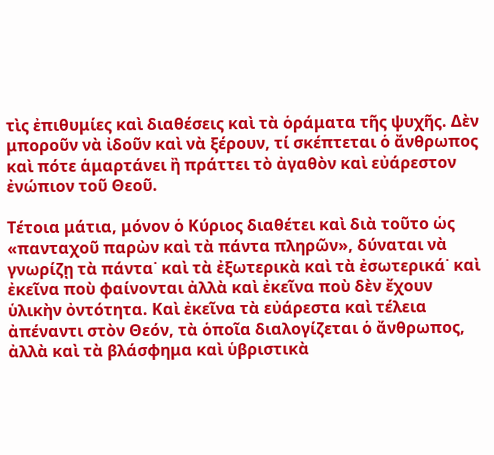τὶς ἐπιθυμίες καὶ διαθέσεις καὶ τὰ ὁράματα τῆς ψυχῆς. Δὲν μποροῦν νὰ ἰδοῦν καὶ νὰ ξέρουν, τί σκέπτεται ὁ ἄνθρωπος καὶ πότε ἁμαρτάνει ἢ πράττει τὸ ἀγαθὸν καὶ εὐάρεστον ἐνώπιον τοῦ Θεοῦ.

Τέτοια μάτια, μόνον ὁ Κύριος διαθέτει καὶ διὰ τοῦτο ὡς «πανταχοῦ παρὼν καὶ τὰ πάντα πληρῶν», δύναται νὰ γνωρίζῃ τὰ πάντα˙ καὶ τὰ ἐξωτερικὰ καὶ τὰ ἐσωτερικά˙ καὶ ἐκεῖνα ποὺ φαίνονται ἀλλὰ καὶ ἐκεῖνα ποὺ δὲν ἔχουν ὑλικὴν ὀντότητα. Καὶ ἐκεῖνα τὰ εὐάρεστα καὶ τέλεια ἀπέναντι στὸν Θεόν, τὰ ὁποῖα διαλογίζεται ὁ ἄνθρωπος, ἀλλὰ καὶ τὰ βλάσφημα καὶ ὑβριστικὰ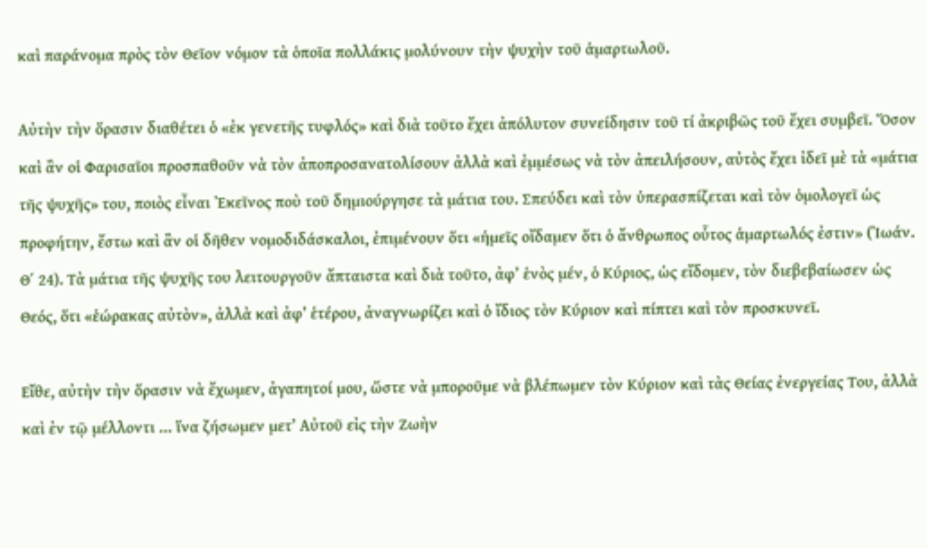καὶ παράνομα πρὸς τὸν Θεῖον νόμον τὰ ὁποῖα πολλάκις μολύνουν τὴν ψυχὴν τοῦ ἁμαρτωλοῦ.

Αὐτὴν τὴν ὅρασιν διαθέτει ὁ «ἐκ γενετῆς τυφλός» καὶ διὰ τοῦτο ἔχει ἀπόλυτον συνείδησιν τοῦ τί ἀκριβῶς τοῦ ἔχει συμβεῖ. Ὅσον καὶ ἂν οἱ Φαρισαῖοι προσπαθοῦν νὰ τὸν ἀποπροσανατολίσουν ἀλλὰ καὶ ἐμμέσως νὰ τὸν ἀπειλήσουν, αὐτὸς ἔχει ἰδεῖ μὲ τὰ «μάτια τῆς ψυχῆς» του, ποιὸς εἶναι Ἐκεῖνος ποὺ τοῦ δημιούργησε τὰ μάτια του. Σπεύδει καὶ τὸν ὑπερασπίζεται καὶ τὸν ὁμολογεῖ ὡς προφήτην, ἔστω καὶ ἂν οἱ δῆθεν νομοδιδάσκαλοι, ἐπιμένουν ὅτι «ἡμεῖς οἴδαμεν ὅτι ὁ ἄνθρωπος οὗτος ἁμαρτωλός ἐστιν» (Ἰωάν. Θ΄ 24). Τὰ μάτια τῆς ψυχῆς του λειτουργοῦν ἄπταιστα καὶ διὰ τοῦτο, ἀφ’ ἑνὸς μέν, ὁ Κύριος, ὡς εἴδομεν, τὸν διεβεβαίωσεν ὡς Θεός, ὅτι «ἑώρακας αὐτὸν», ἀλλὰ καὶ ἀφ’ ἑτέρου, ἀναγνωρίζει καὶ ὁ ἴδιος τὸν Κύριον καὶ πίπτει καὶ τὸν προσκυνεῖ.

Εἴθε, αὐτὴν τὴν ὅρασιν νὰ ἔχωμεν, ἀγαπητοί μου, ὥστε νὰ μποροῦμε νὰ βλέπωμεν τὸν Κύριον καὶ τὰς Θείας ἐνεργείας Του, ἀλλὰ καὶ ἐν τῷ μέλλοντι … ἵνα ζήσωμεν μετ’ Αὐτοῦ εἰς τὴν Ζωὴν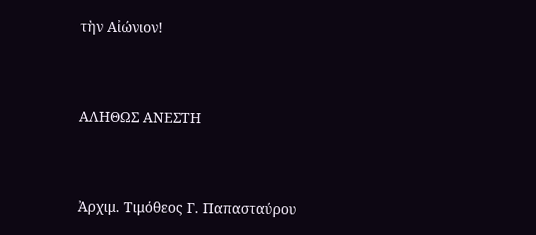τὴν Αἰώνιον!



ΑΛΗΘΩΣ ΑΝΕΣΤΗ



Ἀρχιμ. Τιμόθεος Γ. Παπασταύρου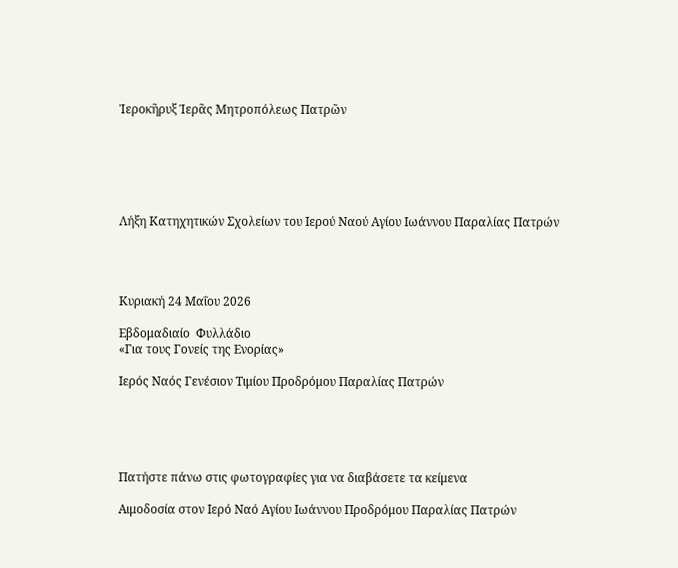Ἱεροκῆρυξ Ἱερᾶς Μητροπόλεως Πατρῶν






Λήξη Κατηχητικών Σχολείων του Ιερού Ναού Αγίου Ιωάννου Παραλίας Πατρών




Κυριακή 24 Μαΐου 2026

Εβδομαδιαίο  Φυλλάδιο
«Για τους Γονείς της Ενορίας»

Ιερός Ναός Γενέσιον Τιμίου Προδρόμου Παραλίας Πατρών





Πατήστε πάνω στις φωτογραφίες για να διαβάσετε τα κείμενα

Αιμοδοσία στον Ιερό Ναό Αγίου Ιωάννου Προδρόμου Παραλίας Πατρών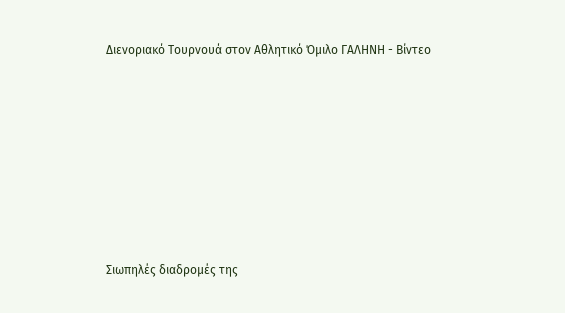Διενοριακό Τουρνουά στον Αθλητικό Όμιλο ΓΑΛΗΝΗ - Βίντεο









Σιωπηλές διαδρομές της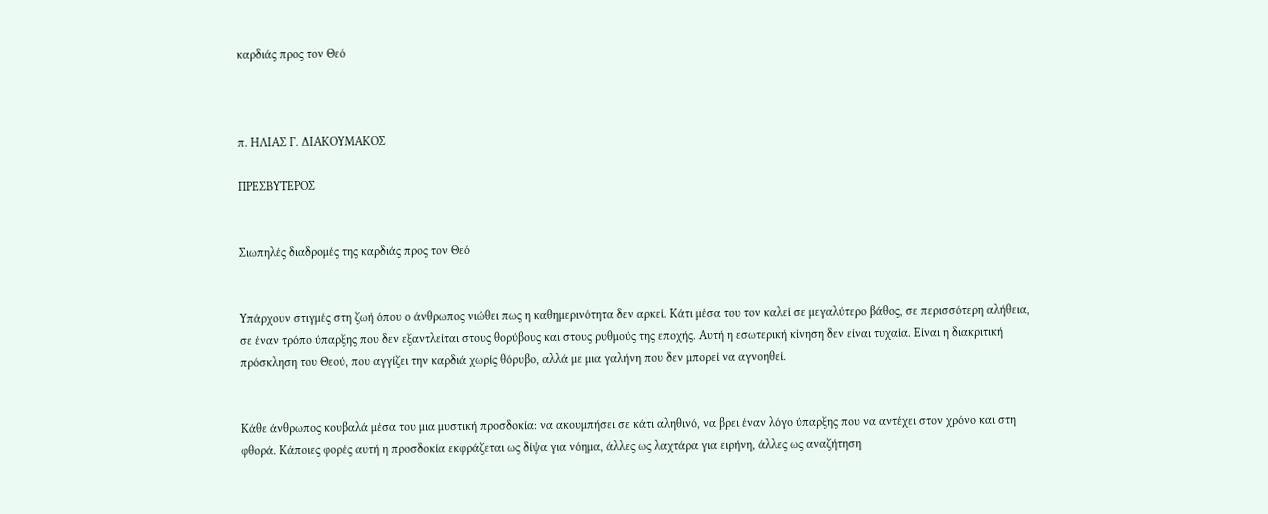καρδιάς προς τον Θεό



π. ΗΛΙΑΣ Γ. ΔΙΑΚΟΥΜΑΚΟΣ

ΠΡΕΣΒΥΤΕΡΟΣ


Σιωπηλές διαδρομές της καρδιάς προς τον Θεό


Υπάρχουν στιγμές στη ζωή όπου ο άνθρωπος νιώθει πως η καθημερινότητα δεν αρκεί. Κάτι μέσα του τον καλεί σε μεγαλύτερο βάθος, σε περισσότερη αλήθεια, σε έναν τρόπο ύπαρξης που δεν εξαντλείται στους θορύβους και στους ρυθμούς της εποχής. Αυτή η εσωτερική κίνηση δεν είναι τυχαία. Είναι η διακριτική πρόσκληση του Θεού, που αγγίζει την καρδιά χωρίς θόρυβο, αλλά με μια γαλήνη που δεν μπορεί να αγνοηθεί.


Κάθε άνθρωπος κουβαλά μέσα του μια μυστική προσδοκία: να ακουμπήσει σε κάτι αληθινό, να βρει έναν λόγο ύπαρξης που να αντέχει στον χρόνο και στη φθορά. Κάποιες φορές αυτή η προσδοκία εκφράζεται ως δίψα για νόημα, άλλες ως λαχτάρα για ειρήνη, άλλες ως αναζήτηση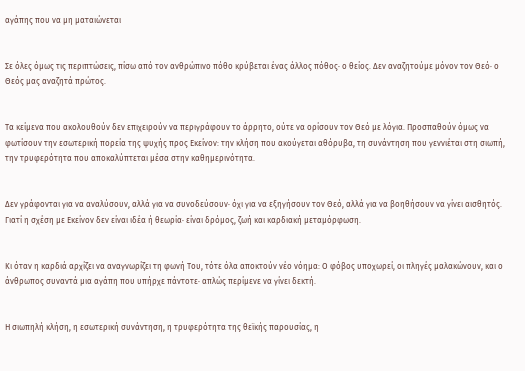αγάπης που να μη ματαιώνεται


Σε όλες όμως τις περιπτώσεις, πίσω από τον ανθρώπινο πόθο κρύβεται ένας άλλος πόθος· ο θείος. Δεν αναζητούμε μόνον τον Θεό· ο Θεός μας αναζητά πρώτος.


Τα κείμενα που ακολουθούν δεν επιχειρούν να περιγράφουν το άρρητο, ούτε να ορίσουν τον Θεό με λόγια. Προσπαθούν όμως να φωτίσουν την εσωτερική πορεία της ψυχής προς Εκείνον: την κλήση που ακούγεται αθόρυβα, τη συνάντηση που γεννιέται στη σιωπή, την τρυφερότητα που αποκαλύπτεται μέσα στην καθημερινότητα.


Δεν γράφονται για να αναλύσουν, αλλά για να συνοδεύσουν· όχι για να εξηγήσουν τον Θεό, αλλά για να βοηθήσουν να γίνει αισθητός. Γιατί η σχέση με Εκείνον δεν είναι ιδέα ή θεωρία· είναι δρόμος, ζωή και καρδιακή μεταμόρφωση.


Κι όταν η καρδιά αρχίζει να αναγνωρίζει τη φωνή Του, τότε όλα αποκτούν νέο νόημα: Ο φόβος υποχωρεί, οι πληγές μαλακώνουν, και ο άνθρωπος συναντά μια αγάπη που υπήρχε πάντοτε· απλώς περίμενε να γίνει δεκτή.


Η σιωπηλή κλήση, η εσωτερική συνάντηση, η τρυφερότητα της θεϊκής παρουσίας, η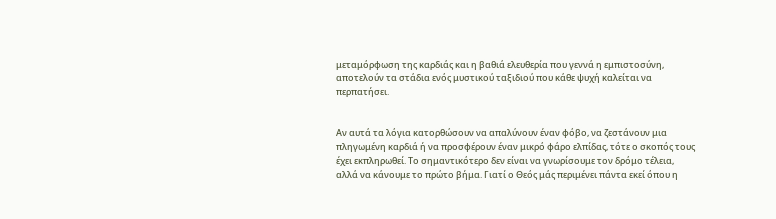μεταμόρφωση της καρδιάς και η βαθιά ελευθερία που γεννά η εμπιστοσύνη, αποτελούν τα στάδια ενός μυστικού ταξιδιού που κάθε ψυχή καλείται να περπατήσει.


Αν αυτά τα λόγια κατορθώσουν να απαλύνουν έναν φόβο, να ζεστάνουν μια πληγωμένη καρδιά ή να προσφέρουν έναν μικρό φάρο ελπίδας, τότε ο σκοπός τους έχει εκπληρωθεί. Το σημαντικότερο δεν είναι να γνωρίσουμε τον δρόμο τέλεια, αλλά να κάνουμε το πρώτο βήμα. Γιατί ο Θεός μάς περιμένει πάντα εκεί όπου η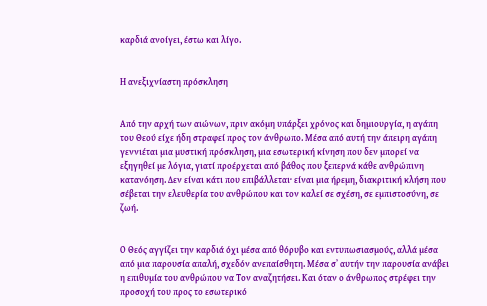καρδιά ανοίγει, έστω και λίγο.


Η ανεξιχνίαστη πρόσκληση


Από την αρχή των αιώνων, πριν ακόμη υπάρξει χρόνος και δημιουργία, η αγάπη του Θεού είχε ήδη στραφεί προς τον άνθρωπο. Μέσα από αυτή την άπειρη αγάπη γεννιέται μια μυστική πρόσκληση, μια εσωτερική κίνηση που δεν μπορεί να εξηγηθεί με λόγια, γιατί προέρχεται από βάθος που ξεπερνά κάθε ανθρώπινη κατανόηση. Δεν είναι κάτι που επιβάλλεται· είναι μια ήρεμη, διακριτική κλήση που σέβεται την ελευθερία του ανθρώπου και τον καλεί σε σχέση, σε εμπιστοσύνη, σε ζωή.


Ο Θεός αγγίζει την καρδιά όχι μέσα από θόρυβο και εντυπωσιασμούς, αλλά μέσα από μια παρουσία απαλή, σχεδόν ανεπαίσθητη. Μέσα σ᾽ αυτήν την παρουσία ανάβει η επιθυμία του ανθρώπου να Τον αναζητήσει. Και όταν ο άνθρωπος στρέφει την προσοχή του προς το εσωτερικό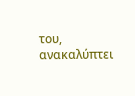του, ανακαλύπτει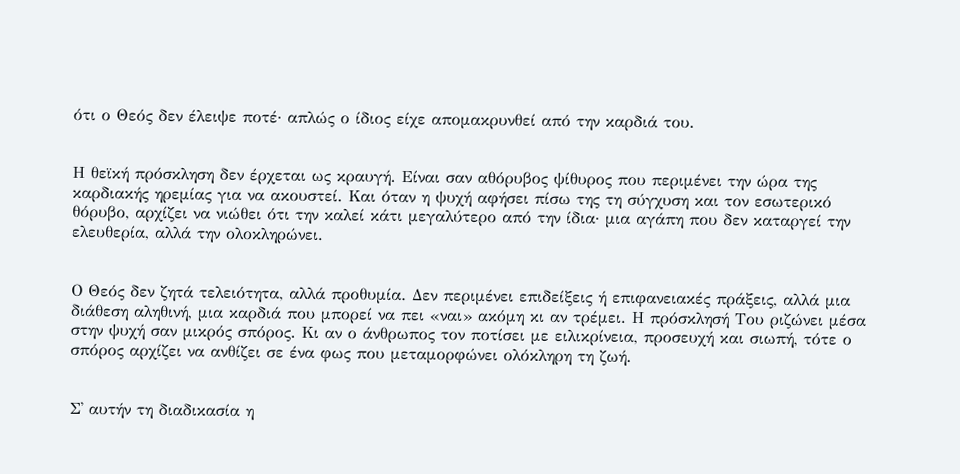ότι ο Θεός δεν έλειψε ποτέ· απλώς ο ίδιος είχε απομακρυνθεί από την καρδιά του.


Η θεϊκή πρόσκληση δεν έρχεται ως κραυγή. Είναι σαν αθόρυβος ψίθυρος που περιμένει την ώρα της καρδιακής ηρεμίας για να ακουστεί. Και όταν η ψυχή αφήσει πίσω της τη σύγχυση και τον εσωτερικό θόρυβο, αρχίζει να νιώθει ότι την καλεί κάτι μεγαλύτερο από την ίδια· μια αγάπη που δεν καταργεί την ελευθερία, αλλά την ολοκληρώνει.


Ο Θεός δεν ζητά τελειότητα, αλλά προθυμία. Δεν περιμένει επιδείξεις ή επιφανειακές πράξεις, αλλά μια διάθεση αληθινή, μια καρδιά που μπορεί να πει «ναι» ακόμη κι αν τρέμει. Η πρόσκλησή Του ριζώνει μέσα στην ψυχή σαν μικρός σπόρος. Κι αν ο άνθρωπος τον ποτίσει με ειλικρίνεια, προσευχή και σιωπή, τότε ο σπόρος αρχίζει να ανθίζει σε ένα φως που μεταμορφώνει ολόκληρη τη ζωή.


Σ᾽ αυτήν τη διαδικασία η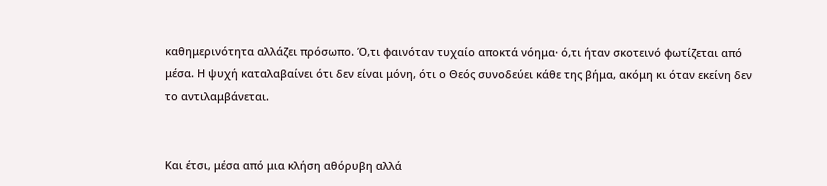καθημερινότητα αλλάζει πρόσωπο. Ό,τι φαινόταν τυχαίο αποκτά νόημα· ό,τι ήταν σκοτεινό φωτίζεται από μέσα. Η ψυχή καταλαβαίνει ότι δεν είναι μόνη, ότι ο Θεός συνοδεύει κάθε της βήμα, ακόμη κι όταν εκείνη δεν το αντιλαμβάνεται.


Και έτσι, μέσα από μια κλήση αθόρυβη αλλά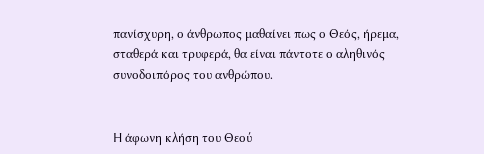πανίσχυρη, ο άνθρωπος μαθαίνει πως ο Θεός, ήρεμα, σταθερά και τρυφερά, θα είναι πάντοτε ο αληθινός συνοδοιπόρος του ανθρώπου.


Η άφωνη κλήση του Θεού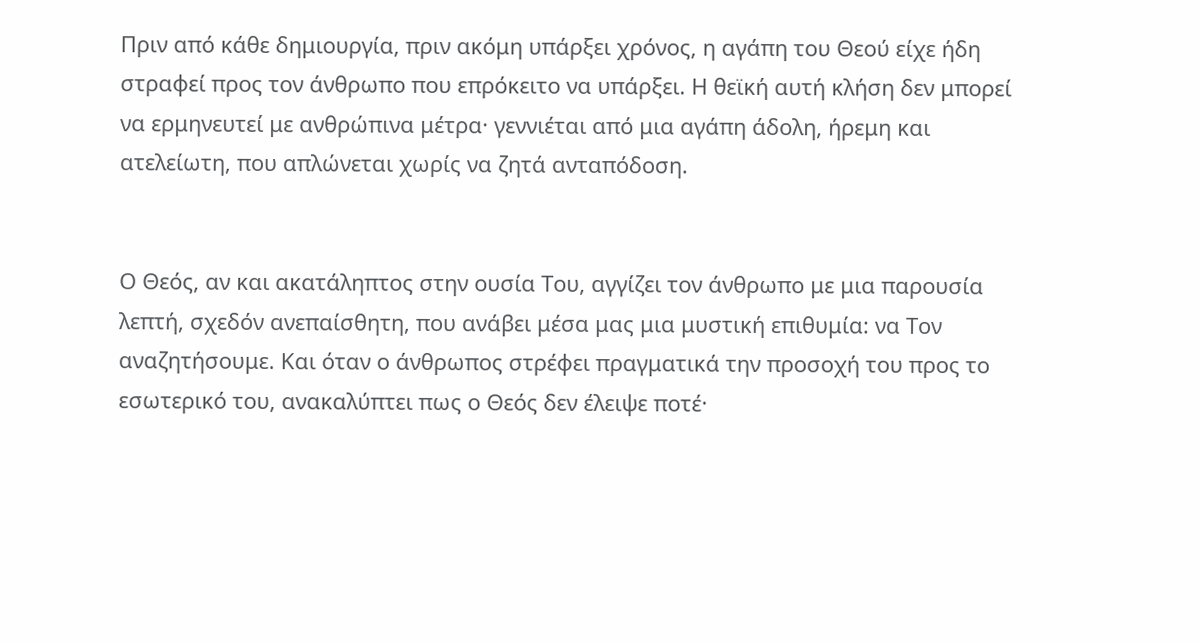Πριν από κάθε δημιουργία, πριν ακόμη υπάρξει χρόνος, η αγάπη του Θεού είχε ήδη στραφεί προς τον άνθρωπο που επρόκειτο να υπάρξει. Η θεϊκή αυτή κλήση δεν μπορεί να ερμηνευτεί με ανθρώπινα μέτρα· γεννιέται από μια αγάπη άδολη, ήρεμη και ατελείωτη, που απλώνεται χωρίς να ζητά ανταπόδοση.


Ο Θεός, αν και ακατάληπτος στην ουσία Του, αγγίζει τον άνθρωπο με μια παρουσία λεπτή, σχεδόν ανεπαίσθητη, που ανάβει μέσα μας μια μυστική επιθυμία: να Τον αναζητήσουμε. Και όταν ο άνθρωπος στρέφει πραγματικά την προσοχή του προς το εσωτερικό του, ανακαλύπτει πως ο Θεός δεν έλειψε ποτέ·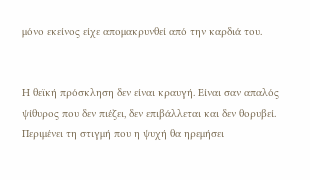μόνο εκείνος είχε απομακρυνθεί από την καρδιά του.


Η θεϊκή πρόσκληση δεν είναι κραυγή. Είναι σαν απαλός ψίθυρος που δεν πιέζει, δεν επιβάλλεται και δεν θορυβεί. Περιμένει τη στιγμή που η ψυχή θα ηρεμήσει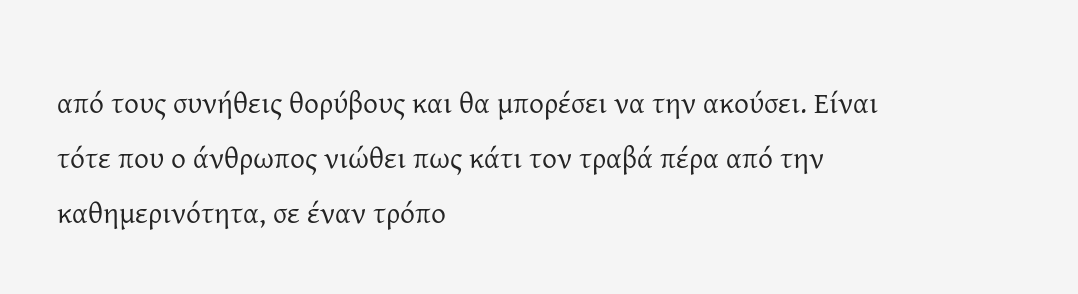από τους συνήθεις θορύβους και θα μπορέσει να την ακούσει. Είναι τότε που ο άνθρωπος νιώθει πως κάτι τον τραβά πέρα από την καθημερινότητα, σε έναν τρόπο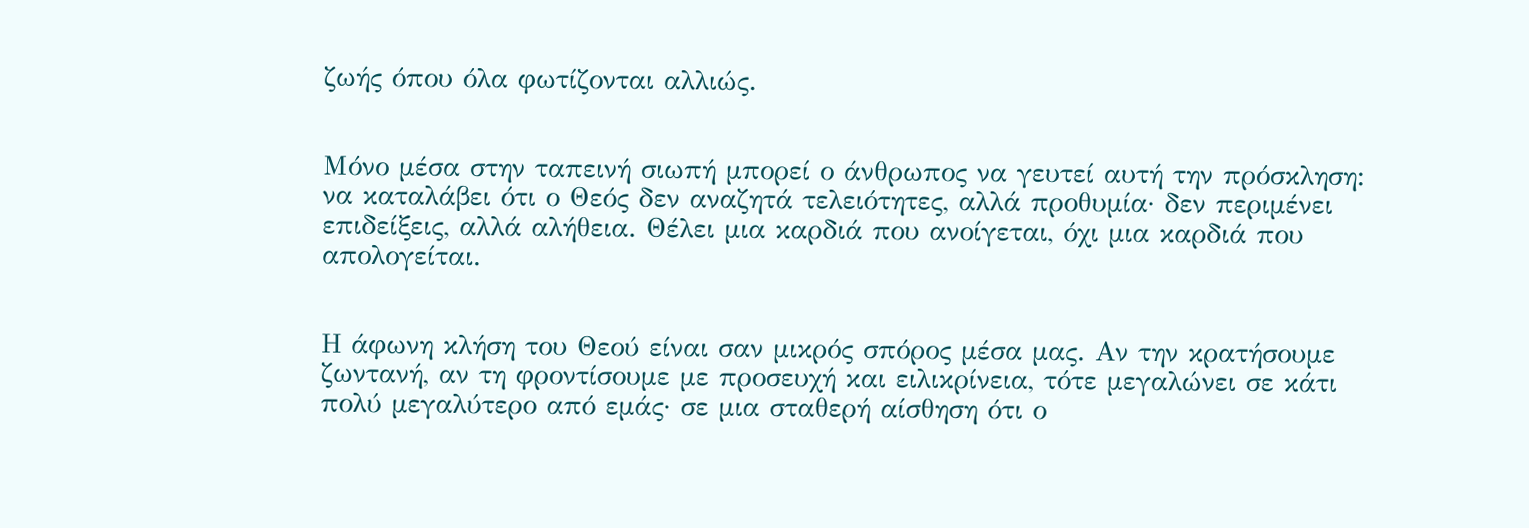ζωής όπου όλα φωτίζονται αλλιώς.


Μόνο μέσα στην ταπεινή σιωπή μπορεί ο άνθρωπος να γευτεί αυτή την πρόσκληση: να καταλάβει ότι ο Θεός δεν αναζητά τελειότητες, αλλά προθυμία· δεν περιμένει επιδείξεις, αλλά αλήθεια. Θέλει μια καρδιά που ανοίγεται, όχι μια καρδιά που απολογείται.


Η άφωνη κλήση του Θεού είναι σαν μικρός σπόρος μέσα μας. Αν την κρατήσουμε ζωντανή, αν τη φροντίσουμε με προσευχή και ειλικρίνεια, τότε μεγαλώνει σε κάτι πολύ μεγαλύτερο από εμάς· σε μια σταθερή αίσθηση ότι ο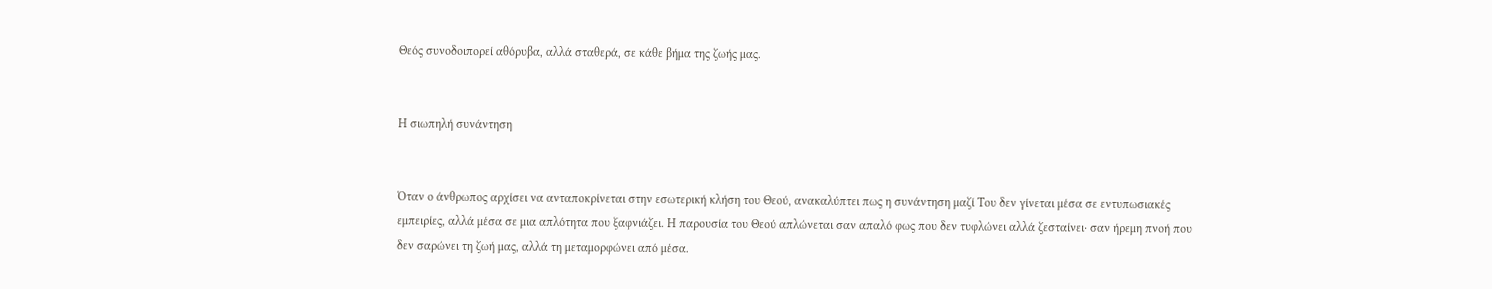Θεός συνοδοιπορεί αθόρυβα, αλλά σταθερά, σε κάθε βήμα της ζωής μας.


Η σιωπηλή συνάντηση


Όταν ο άνθρωπος αρχίσει να ανταποκρίνεται στην εσωτερική κλήση του Θεού, ανακαλύπτει πως η συνάντηση μαζί Του δεν γίνεται μέσα σε εντυπωσιακές εμπειρίες, αλλά μέσα σε μια απλότητα που ξαφνιάζει. Η παρουσία του Θεού απλώνεται σαν απαλό φως που δεν τυφλώνει αλλά ζεσταίνει· σαν ήρεμη πνοή που δεν σαρώνει τη ζωή μας, αλλά τη μεταμορφώνει από μέσα.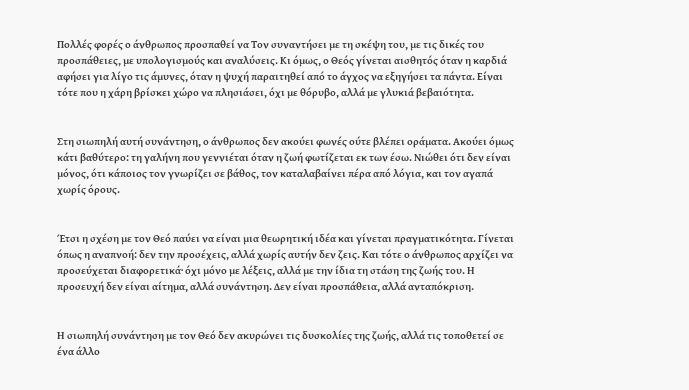Πολλές φορές ο άνθρωπος προσπαθεί να Τον συναντήσει με τη σκέψη του, με τις δικές του προσπάθειες, με υπολογισμούς και αναλύσεις. Κι όμως, ο Θεός γίνεται αισθητός όταν η καρδιά αφήσει για λίγο τις άμυνες, όταν η ψυχή παραιτηθεί από το άγχος να εξηγήσει τα πάντα. Είναι τότε που η χάρη βρίσκει χώρο να πλησιάσει, όχι με θόρυβο, αλλά με γλυκιά βεβαιότητα.


Στη σιωπηλή αυτή συνάντηση, ο άνθρωπος δεν ακούει φωνές ούτε βλέπει οράματα. Ακούει όμως κάτι βαθύτερο: τη γαλήνη που γεννιέται όταν η ζωή φωτίζεται εκ των έσω. Νιώθει ότι δεν είναι μόνος, ότι κάποιος τον γνωρίζει σε βάθος, τον καταλαβαίνει πέρα από λόγια, και τον αγαπά χωρίς όρους.


Έτσι η σχέση με τον Θεό παύει να είναι μια θεωρητική ιδέα και γίνεται πραγματικότητα. Γίνεται όπως η αναπνοή: δεν την προσέχεις, αλλά χωρίς αυτήν δεν ζεις. Και τότε ο άνθρωπος αρχίζει να προσεύχεται διαφορετικά· όχι μόνο με λέξεις, αλλά με την ίδια τη στάση της ζωής του. Η προσευχή δεν είναι αίτημα, αλλά συνάντηση. Δεν είναι προσπάθεια, αλλά ανταπόκριση.


Η σιωπηλή συνάντηση με τον Θεό δεν ακυρώνει τις δυσκολίες της ζωής, αλλά τις τοποθετεί σε ένα άλλο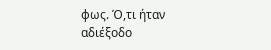φως. Ό,τι ήταν αδιέξοδο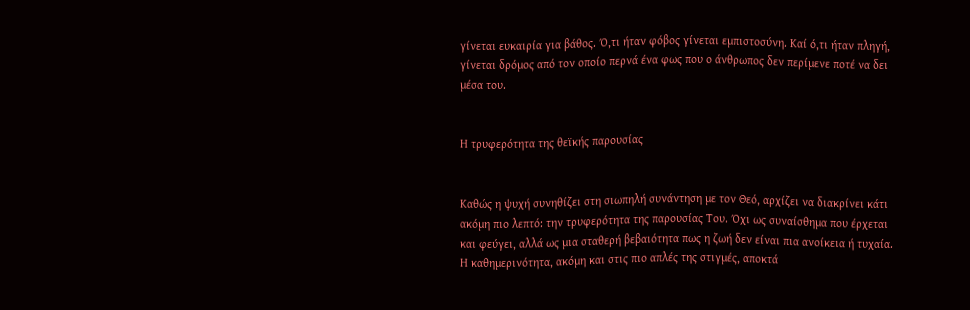γίνεται ευκαιρία για βάθος. Ό,τι ήταν φόβος γίνεται εμπιστοσύνη. Καί ό,τι ήταν πληγή, γίνεται δρόμος από τον οποίο περνά ένα φως που ο άνθρωπος δεν περίμενε ποτέ να δει μέσα του.


Η τρυφερότητα της θεϊκής παρουσίας


Καθώς η ψυχή συνηθίζει στη σιωπηλή συνάντηση με τον Θεό, αρχίζει να διακρίνει κάτι ακόμη πιο λεπτό: την τρυφερότητα της παρουσίας Του. Όχι ως συναίσθημα που έρχεται και φεύγει, αλλά ως μια σταθερή βεβαιότητα πως η ζωή δεν είναι πια ανοίκεια ή τυχαία. Η καθημερινότητα, ακόμη και στις πιο απλές της στιγμές, αποκτά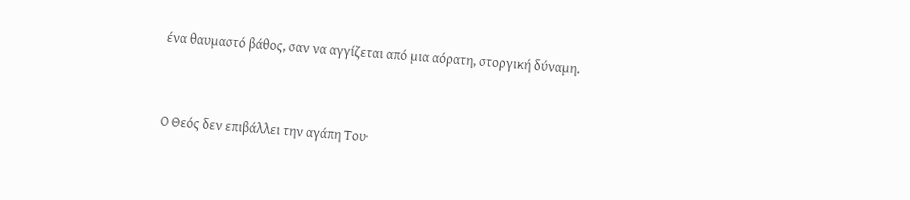ένα θαυμαστό βάθος, σαν να αγγίζεται από μια αόρατη, στοργική δύναμη.


Ο Θεός δεν επιβάλλει την αγάπη Του·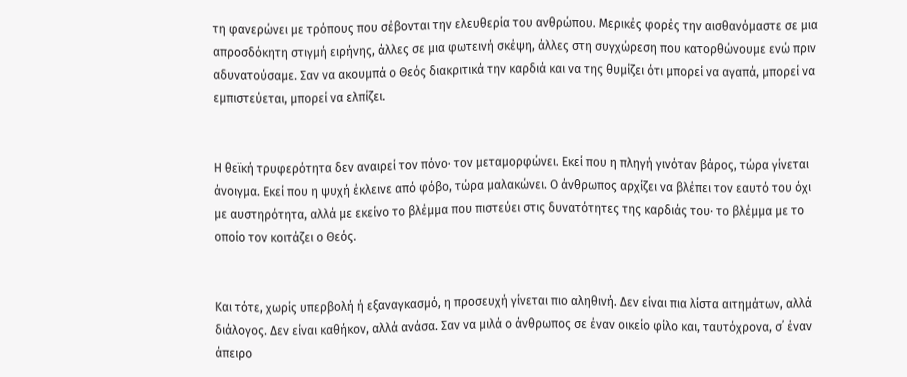τη φανερώνει με τρόπους που σέβονται την ελευθερία του ανθρώπου. Μερικές φορές την αισθανόμαστε σε μια απροσδόκητη στιγμή ειρήνης, άλλες σε μια φωτεινή σκέψη, άλλες στη συγχώρεση που κατορθώνουμε ενώ πριν αδυνατούσαμε. Σαν να ακουμπά ο Θεός διακριτικά την καρδιά και να της θυμίζει ότι μπορεί να αγαπά, μπορεί να εμπιστεύεται, μπορεί να ελπίζει.


Η θεϊκή τρυφερότητα δεν αναιρεί τον πόνο· τον μεταμορφώνει. Εκεί που η πληγή γινόταν βάρος, τώρα γίνεται άνοιγμα. Εκεί που η ψυχή έκλεινε από φόβο, τώρα μαλακώνει. Ο άνθρωπος αρχίζει να βλέπει τον εαυτό του όχι με αυστηρότητα, αλλά με εκείνο το βλέμμα που πιστεύει στις δυνατότητες της καρδιάς του· το βλέμμα με το οποίο τον κοιτάζει ο Θεός.


Και τότε, χωρίς υπερβολή ή εξαναγκασμό, η προσευχή γίνεται πιο αληθινή. Δεν είναι πια λίστα αιτημάτων, αλλά διάλογος. Δεν είναι καθήκον, αλλά ανάσα. Σαν να μιλά ο άνθρωπος σε έναν οικείο φίλο και, ταυτόχρονα, σ᾽ έναν άπειρο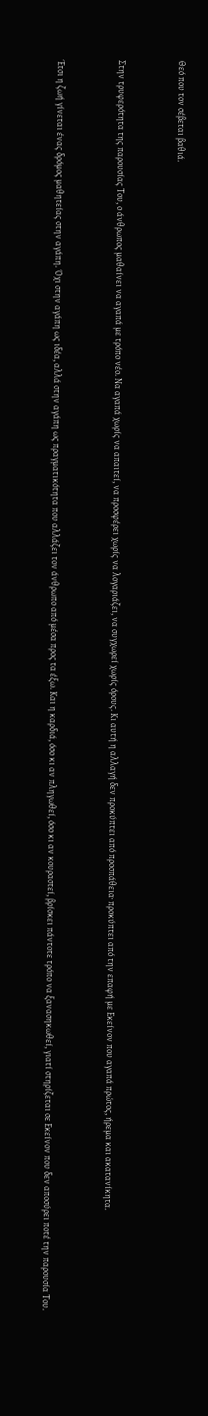Θεό που τον σέβεται βαθιά.


Στην τρυφερότητα της παρουσίας Του, ο άνθρωπος μαθαίνει να αγαπά με τρόπο νέο. Να αγαπά χωρίς να απαιτεί, να προσφέρει χωρίς να λογαριάζει, να συγχωρεί χωρίς όρους. Κι αυτή η αλλαγή δεν προκύπτει από προσπάθεια· προκύπτει από την επαφή με Εκείνον που αγαπά πρώτος, ήρεμα και ακατανίκητα.


Έτσι η ζωή γίνεται ένας δρόμος μαθητείας στην αγάπη. Όχι στην αγάπη ως ιδέα, αλλά στην αγάπη ως πραγματικότητα που αλλάζει τον άνθρωπο από μέσα προς τα έξω. Και η καρδιά, όσο κι αν πληγωθεί, όσο κι αν κουραστεί, βρίσκει πάντοτε τρόπο να ξανασηκωθεί, γιατί στηρίζεται σε Εκείνον που δεν αποσύρει ποτέ την παρουσία Του.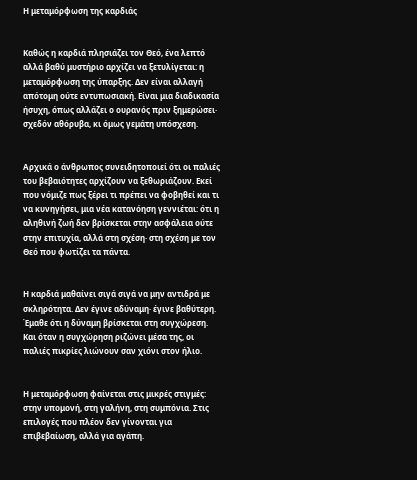Η μεταμόρφωση της καρδιάς


Καθώς η καρδιά πλησιάζει τον Θεό, ένα λεπτό αλλά βαθύ μυστήριο αρχίζει να ξετυλίγεται: η μεταμόρφωση της ύπαρξης. Δεν είναι αλλαγή απότομη ούτε εντυπωσιακή. Είναι μια διαδικασία ήσυχη, όπως αλλάζει ο ουρανός πριν ξημερώσει· σχεδόν αθόρυβα, κι όμως γεμάτη υπόσχεση.


Αρχικά ο άνθρωπος συνειδητοποιεί ότι οι παλιές του βεβαιότητες αρχίζουν να ξεθωριάζουν. Εκεί που νόμιζε πως ξέρει τι πρέπει να φοβηθεί και τι να κυνηγήσει, μια νέα κατανόηση γεννιέται: ότι η αληθινή ζωή δεν βρίσκεται στην ασφάλεια ούτε στην επιτυχία, αλλά στη σχέση· στη σχέση με τον Θεό που φωτίζει τα πάντα.


Η καρδιά μαθαίνει σιγά σιγά να μην αντιδρά με σκληρότητα. Δεν έγινε αδύναμη· έγινε βαθύτερη. Έμαθε ότι η δύναμη βρίσκεται στη συγχώρεση. Και όταν η συγχώρηση ριζώνει μέσα της, οι παλιές πικρίες λιώνουν σαν χιόνι στον ήλιο.


Η μεταμόρφωση φαίνεται στις μικρές στιγμές: στην υπομονή, στη γαλήνη, στη συμπόνια. Στις επιλογές που πλέον δεν γίνονται για επιβεβαίωση, αλλά για αγάπη.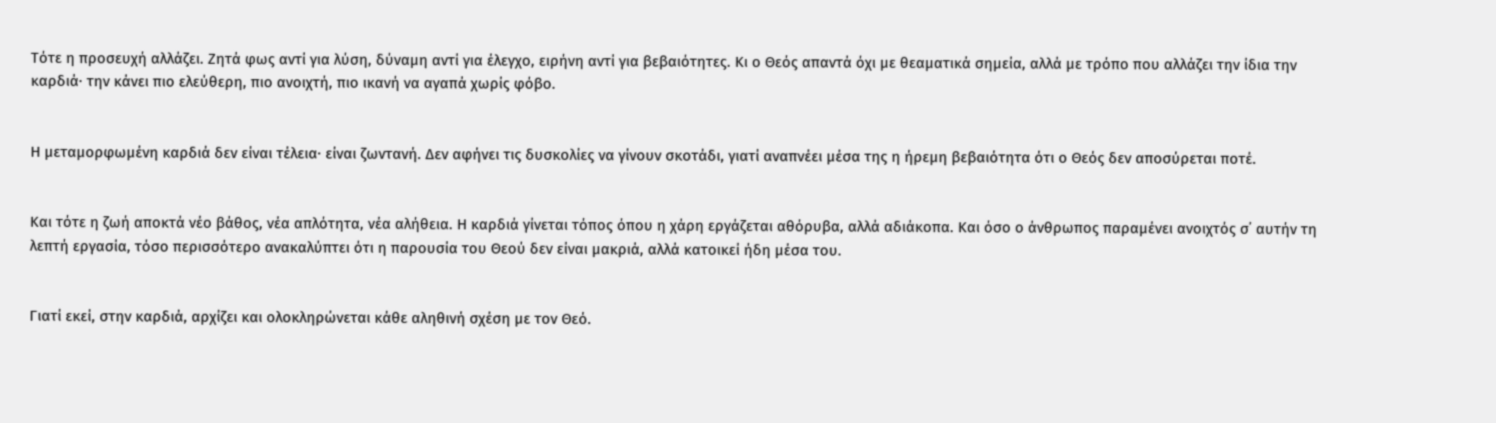Τότε η προσευχή αλλάζει. Ζητά φως αντί για λύση, δύναμη αντί για έλεγχο, ειρήνη αντί για βεβαιότητες. Κι ο Θεός απαντά όχι με θεαματικά σημεία, αλλά με τρόπο που αλλάζει την ίδια την καρδιά· την κάνει πιο ελεύθερη, πιο ανοιχτή, πιο ικανή να αγαπά χωρίς φόβο.


Η μεταμορφωμένη καρδιά δεν είναι τέλεια· είναι ζωντανή. Δεν αφήνει τις δυσκολίες να γίνουν σκοτάδι, γιατί αναπνέει μέσα της η ήρεμη βεβαιότητα ότι ο Θεός δεν αποσύρεται ποτέ.


Και τότε η ζωή αποκτά νέο βάθος, νέα απλότητα, νέα αλήθεια. Η καρδιά γίνεται τόπος όπου η χάρη εργάζεται αθόρυβα, αλλά αδιάκοπα. Και όσο ο άνθρωπος παραμένει ανοιχτός σ᾽ αυτήν τη λεπτή εργασία, τόσο περισσότερο ανακαλύπτει ότι η παρουσία του Θεού δεν είναι μακριά, αλλά κατοικεί ήδη μέσα του.


Γιατί εκεί, στην καρδιά, αρχίζει και ολοκληρώνεται κάθε αληθινή σχέση με τον Θεό.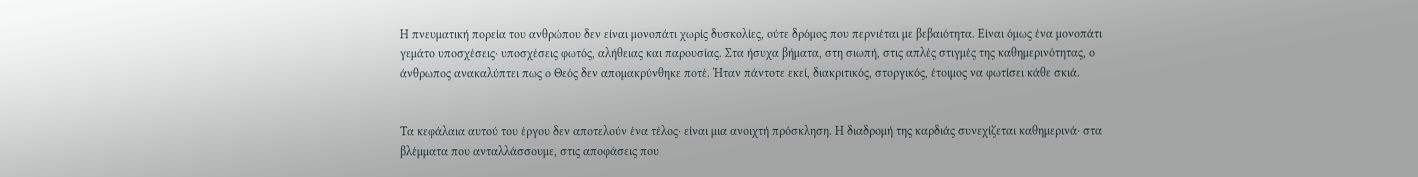Η πνευματική πορεία του ανθρώπου δεν είναι μονοπάτι χωρίς δυσκολίες, ούτε δρόμος που περνιέται με βεβαιότητα. Είναι όμως ένα μονοπάτι γεμάτο υποσχέσεις· υποσχέσεις φωτός, αλήθειας και παρουσίας. Στα ήσυχα βήματα, στη σιωπή, στις απλές στιγμές της καθημερινότητας, ο άνθρωπος ανακαλύπτει πως ο Θεός δεν απομακρύνθηκε ποτέ. Ήταν πάντοτε εκεί, διακριτικός, στοργικός, έτοιμος να φωτίσει κάθε σκιά.


Τα κεφάλαια αυτού του έργου δεν αποτελούν ένα τέλος· είναι μια ανοιχτή πρόσκληση. Η διαδρομή της καρδιάς συνεχίζεται καθημερινά· στα βλέμματα που ανταλλάσσουμε, στις αποφάσεις που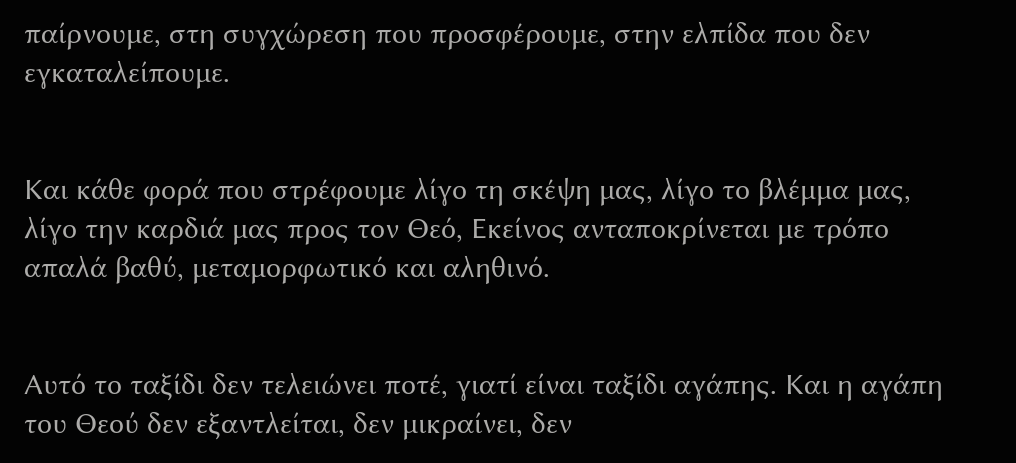παίρνουμε, στη συγχώρεση που προσφέρουμε, στην ελπίδα που δεν εγκαταλείπουμε.


Και κάθε φορά που στρέφουμε λίγο τη σκέψη μας, λίγο το βλέμμα μας, λίγο την καρδιά μας προς τον Θεό, Εκείνος ανταποκρίνεται με τρόπο απαλά βαθύ, μεταμορφωτικό και αληθινό.


Αυτό το ταξίδι δεν τελειώνει ποτέ, γιατί είναι ταξίδι αγάπης. Και η αγάπη του Θεού δεν εξαντλείται, δεν μικραίνει, δεν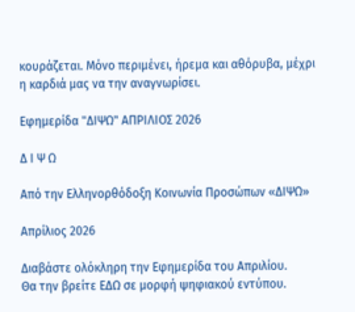κουράζεται. Μόνο περιμένει, ήρεμα και αθόρυβα, μέχρι η καρδιά μας να την αναγνωρίσει.

Εφημερίδα "ΔΙΨΩ" ΑΠΡΙΛΙΟΣ 2026

Δ Ι Ψ Ω

Από την Ελληνορθόδοξη Κοινωνία Προσώπων «ΔΙΨΩ»

Απρίλιος 2026

Διαβάστε ολόκληρη την Εφημερίδα του Απριλίου.
Θα την βρείτε ΕΔΩ σε μορφή ψηφιακού εντύπου.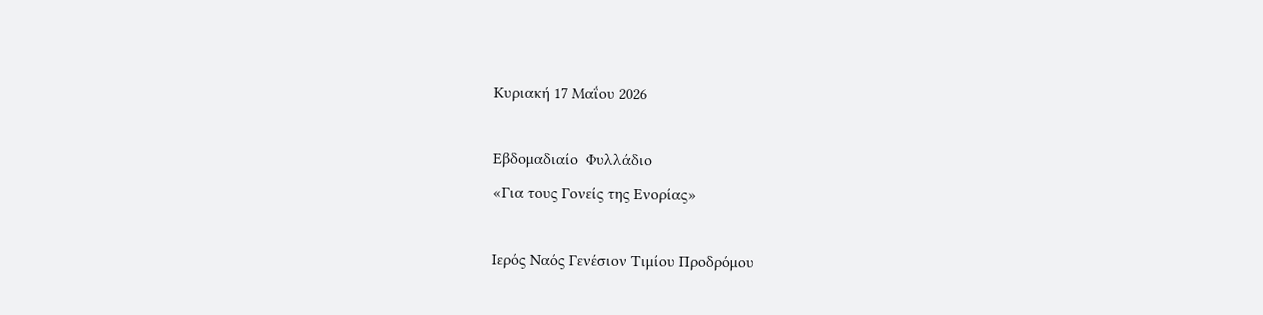Κυριακή 17 Μαΐου 2026

Εβδομαδιαίο  Φυλλάδιο
«Για τους Γονείς της Ενορίας»

Ιερός Ναός Γενέσιον Τιμίου Προδρόμου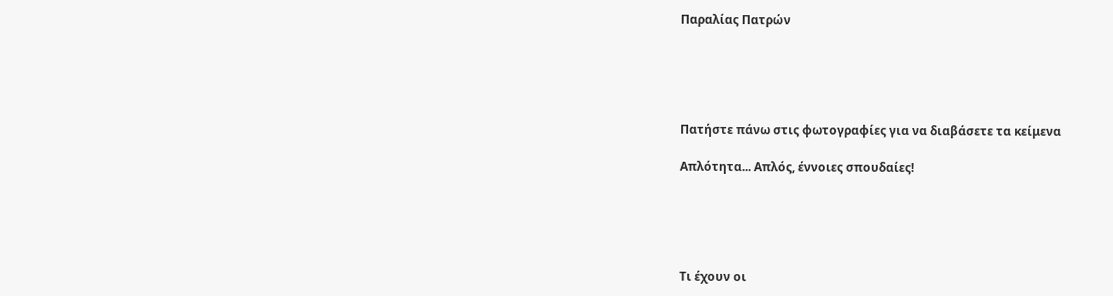Παραλίας Πατρών





Πατήστε πάνω στις φωτογραφίες για να διαβάσετε τα κείμενα

Απλότητα... Απλός, έννοιες σπουδαίες!





Τι έχουν οι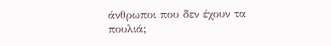άνθρωποι που δεν έχουν τα πουλιά;